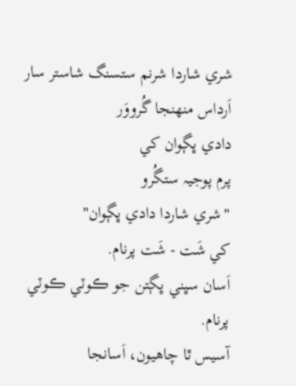شري شاردا شرنم ستسنگ شاستر سار
اَرداس منھنجا گُرووَر
دادي ڀڳوان کي
پرم پوجيہ ستگُرو
"شري شاردا دادي ڀڳوان"
کي شَت - شَت پرنام.
اَسان سڀني ڀڳتن جو ڪوٽي ڪوٽي پرنام.
آسيس ٿا چاھيون، اَسانجا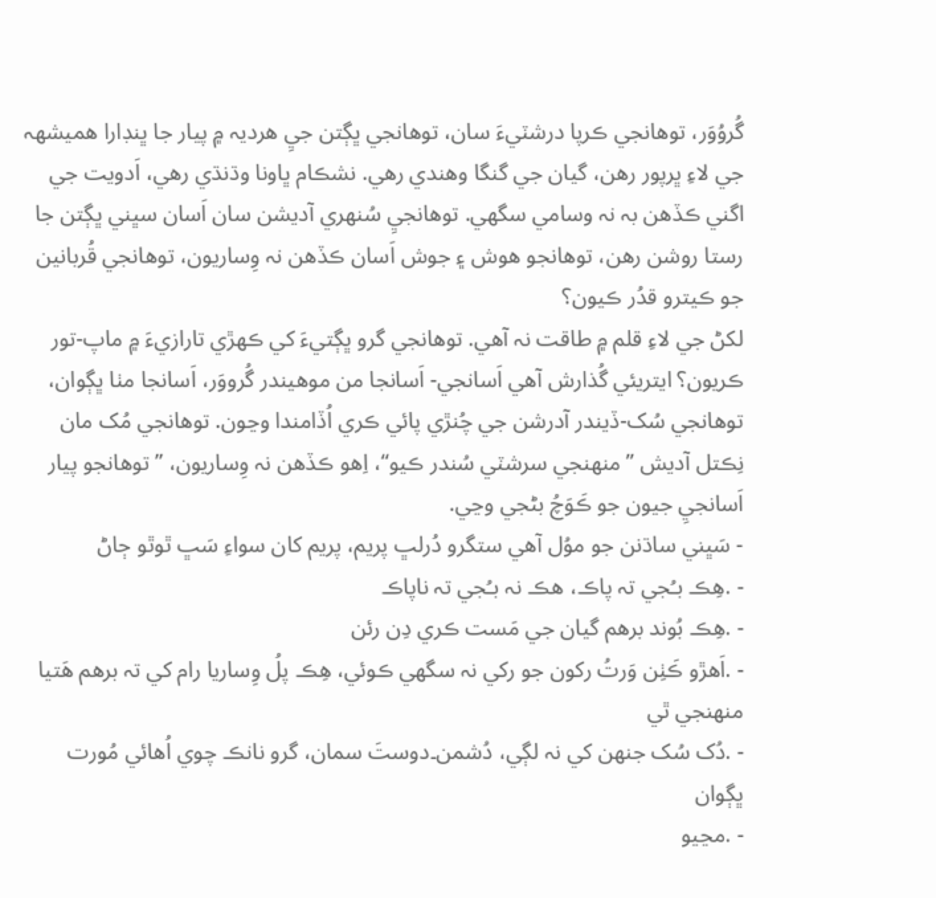گُروُوَر، توھانجي ڪرپا درشٽيءَ سان، توھانجي ڀڳتن جيِ ھرديہ ۾ پيار جا ڀنڊارا ھميشھہ جي لاءِ ڀرپور رھن، گيان جي گنگا وھندي رھي. نشڪام ڀاونا وڌنڌي رھي، اَدويت جي اگني ڪڏھن بہ نہ وسامي سگھي. توھانجيِ سُنهري آديشن سان اَسان سڀني ڀڳتن جا رستا روشن رھن، توھانجو ھوش ۽ جوش اَسان ڪڏھن نہ وِساريون، توھانجي قُربانين جو ڪيترو قدُر ڪيون؟
لکڻ جي لاءِ قلم ۾ طاقت نہ آھي. توھانجي گرو ڀڳتيءَ کي ڪھڙي تارازيءَ ۾ ماپ-تور ڪريون؟ ايتريئي گُذارش آھي اَسانجي- اَسانجا من موهيندر گُرووَر، اَسانجا مٺا ڀڳوان، توھانجي سُک-ڏيندر آدرشن جي چُنڙي پائي ڪري اُڏامندا وڃون. توھانجي مُک مان نِڪتل آديش ”منھنجي سرشٽي سُندر ڪيو“، اِھو ڪڏھن نہ وِساريون، ” توھانجو پيار اَسانجيِ جيون جو ڪَوَچُ بڻجي وڃي.
- سَڀني ساڌنن جو موُل آھي ستگرو دُرلڀ پريم، پريم کان سواءِ سَڀ ٿوٿو ڄاڻ
- .ھِڪ بـُجي تہ پاڪ، ھڪ نہ بـُجي تہ ناپاڪ
- .ھِڪ بُوند برھم گيان جي مَست ڪري دِن رئن
- .اَھڙو ڪَٺِن وَرتُ رکون جو رکي نہ سگھي ڪوئي، ھِڪ پلُ وِساريا رام کي تہ برھم ھَتيا منھنجي ٿي
- .دُک سُک جنهن کي نہ لڳي، دُشمن۔دوستَ سمان، گرو نانڪ چوي اُھائي مُورت ڀڳوان
- .مڃيو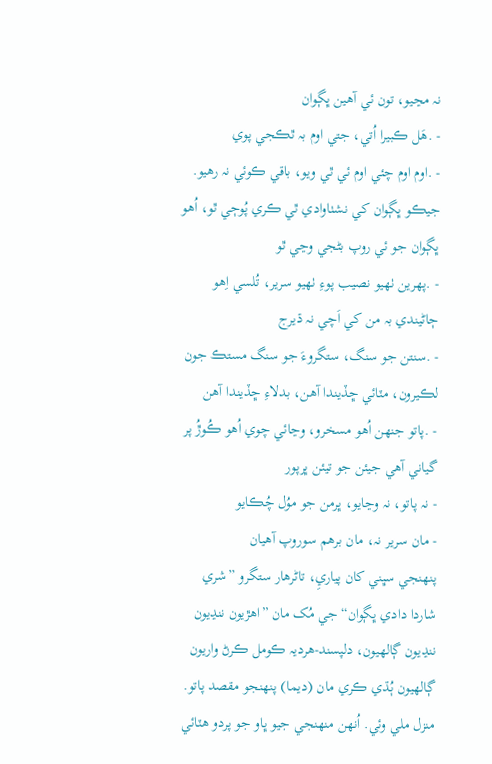نہ مڃيو، تون ئي آھين ڀڳوان
- .ھَل ڪبيرا اُتي، جتي اوم بہ ٿڪجي پوي
- .اوم اوم چئي اوم ئي ٿي ويو، باقي ڪوئي نہ رھيو. جيڪو ڀڳوان کي نشٺاوادي ٿي ڪري پُوڄي ٿو، اُھو ڀڳوان جو ئي روپ بڻجي وڃي ٿو
- .پھرين ٺھيو نصيب پوءِ ٺھيو سرير، تُلسي اِھو ڄاڻيندي بہ من کي اَچي نہ ڌيرج
- .سنتن جو سنگ، ستگروءَ جو سنگ مستڪ جون لڪيرون، مٽائي ڇڏيندا آھن، بدلاءِ ڇڏيندا آھن
- .پاتو جنھن اُھو مسخرو، وڃائي چوي اُھو ڪُوڙُ پر گياني آھي جيئن جو تيئن ڀرپور
- نہ پاتو، نہ وڃايو، ڀرمن جو موُل چُڪايو
- مان سرير نہ، مان برھم سوروپ آھيان
پنھنجي سڀني کان پياريِ، تاڻرھار ستگرو ”شري شاردا دادي ڀڳوان“ جي مُک مان ”اھڙيون ننڍيون ننڍيون ڳالھيون، دلپسند-ھرديہ ڪومل ڪرڻ واريون ڳالھيون ٻُڌي ڪري مان (ديما) پنھنجو مقصد پاتو. منزل ملي وئي. اُنھن منھنجي جيو ڀاو جو پردو ھٽائي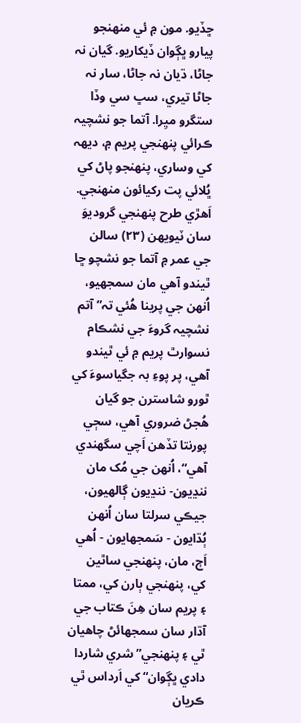ڇڏيو. مون ۾ ئي منھنجو پيارو ڀڳوان ڏيکاريو. گيان نہ جاڻا، ڌيان نہ جاڻا، سار نہ جاڻا تيري، سڀ سي وڏا ستگرو ميِرا. آتما جو نشچيہ ڪرائي پنھنجي پريم ۾، ديھہ کي وساري، پنھنجو پاڻ کي ڀُلائي پت رکيائون منھنجي. اَھڙي طرح پنھنجي گروديوَ سان ٽيويھن (٢٣) سالن جي عمر ۾ آتما جو نشچو ڇا ٿيندو آھي مان سمجھيو، اُنھن جي پرينا ھُئي تہ” آتم نشچيہ گروءَ جي نشڪام نسوارٿ پريم ۾ ئي ٿيندو آھي، پر پوءِ بہ جگياسوءَ کي ٿورو شاسترن جو گيان ھُجڻ ضروري آھي، سڄي پورنتا تڏھن اَچي سگھندي آھي“، اُنھن جي مُک مان ننڍيون- ننڍيون ڳالھيون، جيڪي سرلتا سان اُنھن ٻُڌايون - سَمجھايون - اُھي اَڄ، مان، پنھنجي ساٿين کي، پنھنجي ٻارن کي، ممتا ۽ پريم سان ھِنَ ڪتاب جي آڌار سان سمجهائڻ چاھيان ٿي ۽ پنھنجي” شري شاردا دادي ڀڳوان“ کي اَرداس ٿي ڪريان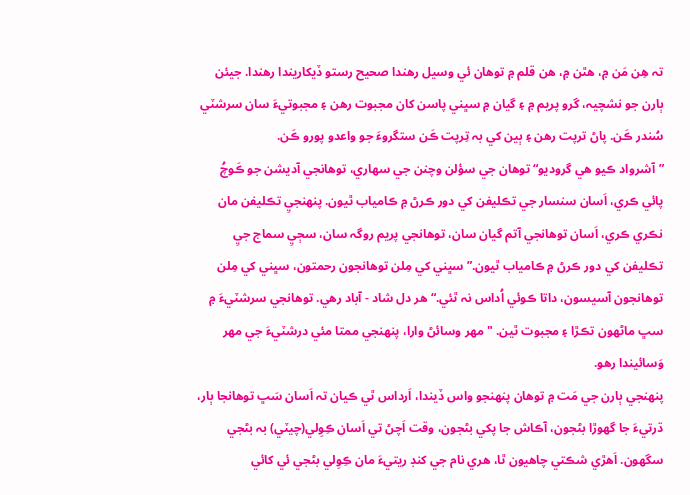تہ ھِن مَن ۾، ھٿن ۾، ھن قلم ۾ توھان ئي وسيل رهندا صحيح رستو ڏيکاريندا رھندا. جيئن ٻارن جو نشچيہ، گرو پريم ۾ ۽ گيان ۾ سڀني پاسن کان مجبوت رھن ۽ مجبوتيءَ سان سرشٽي سُندر ڪَن. پاڻ ترپت رھن ۽ ٻين کي بہ تِرپت ڪَن ستگروءَ جو واعدو پورو ڪَن.
”آشرواد ڪيو ھي گروديو“ توھان جي سؤلن وچنن جي سھاري، توھانجي آديشن جو ڪَوچُ پائي ڪري، اَسان سنسار جي تڪليفن کي دور ڪرڻ ۾ ڪامياب ٿيون. پنھنجيِ تڪليفن مان نڪري ڪري، اَسان توھانجي آتم گيان سان، توھانجي پريم روگہ سان، سڄيِ سماج جيِ تڪليفن کي دور ڪرڻ ۾ ڪامياب ٿيون.”سڀني کي مِلن توھانجون رحمتون، سڀني کي مِلن توھانجون آسيسون، داتا ڪوئي اُداس نہ ٿئي.“ ھر دل شاد - آباد رھي. توھانجي سرشٽيءَ ۾ سڀ ماڻھون تڪڙا ۽ مجبوت ٿين. "مھر وسائڻ وارا، پنھنجي ممتا مئي درشٽيءَ جي مھر وَسائيندا رھو.
پنھنجي ٻارن جي مَت ۾ توھان پنھنجو واس ڏيندا، اَرداس ٿي ڪيان تہ اَسان سَڀ توھانجا ٻار، ڌرتيءَ جا گھوڙا بڻجون، آڪاش جا پکي بڻجون، وقت اَچڻ تي اَسان ڪِوِلي(چيٽي) بہ بڻجي سگھون. اَھڙي شڪتي چاھيون ٿا، ھري نام جي کنڊ ريتيءَ مان ڪِوِلي بڻجي ئي کائي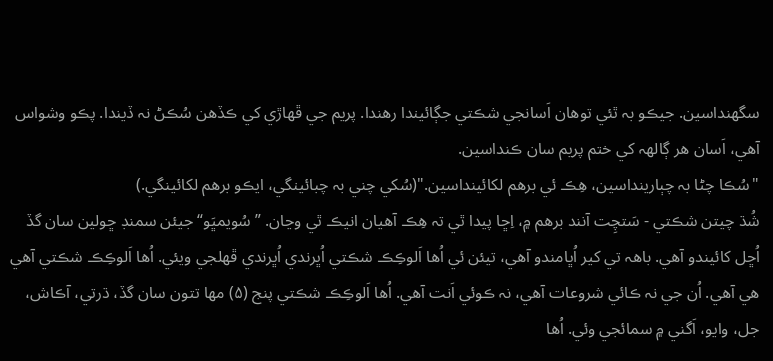سگھنداسين. جيڪو بہ ٿئي توھان اَسانجي شڪتي جڳائيندا رھندا. پريم جي ڦھاڙي کي ڪڏھن سُڪڻ نہ ڏيندا. پڪو وشواس آھي، اَسان ھر ڳالھہ کي ختم پريم سان ڪنداسين.
"سُڪا چڻا بہ چٻارينداسين، ھِڪ ئي برھم لکائينداسين."(سُکي چني بہ چبائينگي، ايڪو برھم لکائينگي.)
شُڌ چيتن شڪتي - سَتچِت آنند برهم ۾، اِڇا پيدا ٿي تہ هِڪ آھيان انيڪ ٿي وڃان. ”سُويمڀَو“ جيئن سمنڊ ڇولين سان گڏ اُڇل کائيندو آھي. باھہ تي کير اُڀامندو آهي، تيئن ئي اُھا اَلوڪِڪ شڪتي اُڀرندي اُڀرندي ڦهلجي ويئي. اُھا اَلوڪِڪ شڪتي آهي هي آهي. اُن جي نہ ڪائي شروعات آهي، نہ ڪوئي اَنت آهي. اُھا اَلوڪِڪ شڪتي پنج (۵) مها تتون سان گڏ، ڌرتي، آڪاش، جل، وايو، اَگني ۾ سمائجي وئي. اُھا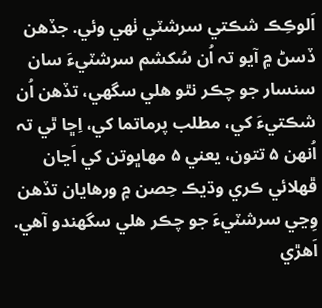اَلوڪِڪ شڪتي سرشٽي ٺھي وئي. جڏھن ڏسڻ ۾ آيو تہ اُن سُکشم سرشٽيءَ سان سنسار جو چڪر نٿو هلي سگهي، تڏهن اُن شڪتيءَ کي، مطلب پرماتما کي، اِڇا ٿي تہ اُنھن ۵ تتون، يعني ۵ مھاڀوتن کي اَڃان ڦهلائي ڪري وڌيڪ حِصن ۾ ورهايان تڏھن وِڃي سرشٽيءَ جو چڪر هلي سگھندو آھي. اَهڙي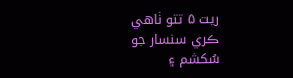ريت ۵ تتو ٺاهي ڪري سنسار جو سُکشم ۽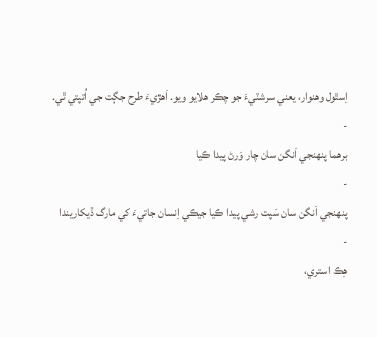اِسٿول وھنوار، يعني سرشٽيءَ جو چڪر هلايو ويو. اَهڙيءَ طرح جڳت جي اُتپتي ٿي.
-
برهما پنهنجي اَنگن سان چار وَرڻ پيدا ڪيا
-
پنهنجي اَنگن سان سَپت رشي پيدا ڪيا جيڪي اِنسان جاتيءَ کي مارگ ڏيکاريندا
-
هِڪ استري،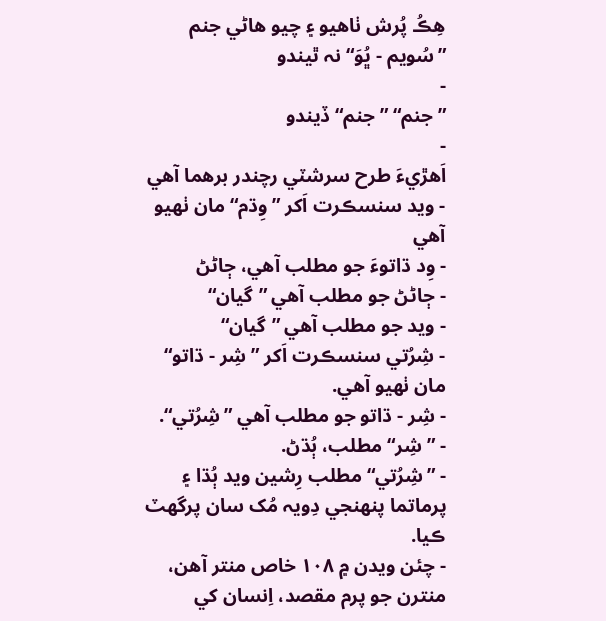هِڪُ پُرش ٺاهيو ۽ چيو هاڻي جنم ”سُويم - ڀُوَ“ نہ ٿيندو
-
”جنم“ ”جنم“ ڏيندو
-
اَهڙيءَ طرح سرشٽي رچندر برهما آهي
- ويد سنسڪرت اَکر ”وِڌم“ مان ٺهيو آهي
- وِد ڌاتوءَ جو مطلب آھي، ڄاڻڻ
- ڄاڻڻ جو مطلب آهي ”گيان“
- ويد جو مطلب آهي ”گيان“
- شِرُتي سنسڪرت اَکر ”شِر - ڌاتو“ مان ٺهيو آهي.
- شِر - ڌاتو جو مطلب آھي ”شِرُتي“.
- ”شِر“ مطلب، ٻُڌڻ.
- ”شِرُتي“ مطلب رِشين ويد ٻُڌا ۽ پرماتما پنهنجي دِويہ مُک سان پرگهٽ ڪيا.
- چئن ويدن ۾ ۱۰۸ خاص منتر آھن، منترن جو پرم مقصد، اِنسان کي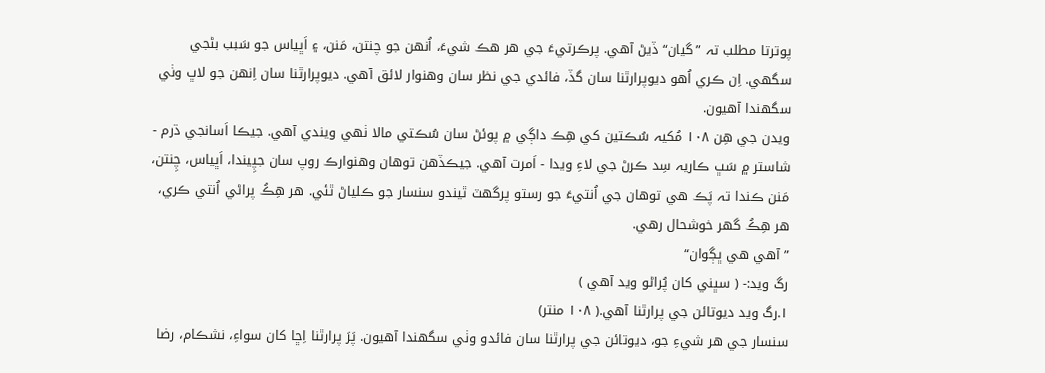پوترتا مطلب تہ ”گيان“ ڏيڻ آھي. پرڪرتيءَ جي هر هڪ شيءَ، اُنھن جو چنتن، مَنن، ۽ اَڀياس جو سَبب بڻجي سگهي. اِن ڪري اُهو ديوپرارٿنا سان گڏ، فائدي جي نظر سان وهنوار لائق آهي. ديوپرارٿنا سان اِنهن جو لاڀ وٺي سگھندا آھيون.
ويدن جي هِن ۱۰۸ مُکيہ سُڪتين کي هِڪ داڳي ۾ پوئڻ سان سُڪتي مالا ٺھي ويندي آھي. جيڪا اَسانجي ڌرم - شاستر ۾ سَڀ ڪاريہ سِد ڪرڻ جي لاءِ ويدا - اَمرت آهي. جيڪڏھن توھان وهنوارڪ روپ سان جپِيندا، اَڀياس، چِنتن، مَنن ڪندا تہ پَڪ ھي توھان جي اُنتيءَ جو رستو پرگهٽ ٿيندو سنسار جو ڪلياڻ ٿئي. هر هِڪُ پراڻي اُنتي ڪري، هر هِڪُ گهر خوشحال رھي.
”آهي هي ڀڳوان“
رگ ويد:- ( سڀني کان پُراڻو ويد آهي )
١.رگ ويد ديوتائن جي پرارٿنا آهي.( ۱۰۸ منتر)
سنسار جي هر شيءِ جو، ديوتائن جي پرارٿنا سان فائدو وٺي سگهندا آھيون. پَرَ پرارٿنا اِڇا کان سواءِ، نشڪام، رضا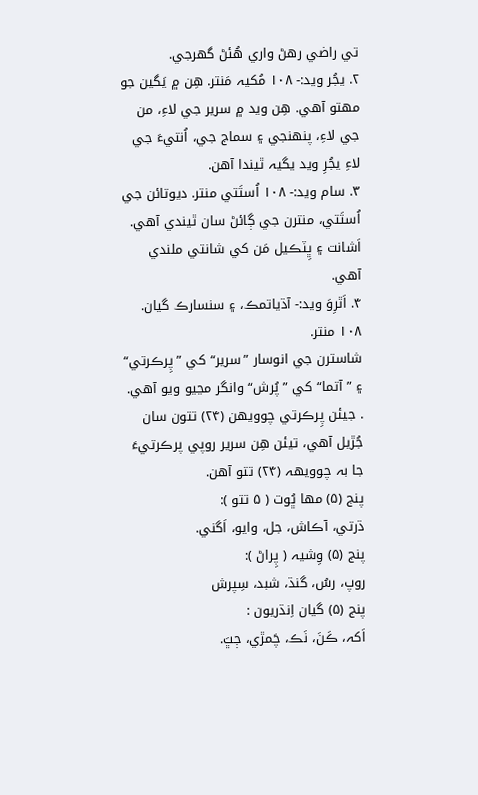تي راضي رهڻ واري هُئڻ گهرجي.
۲. يجُر ويد:- ۱۰۸ مُکيہ مَنتر. هِن ۾ يَگين جو مهتو آهي. هِن ويد ۾ سرير جي لاءِ، من جي لاءِ، پنھنجي ۽ سماج جي، اُنتيءَ جي لاءِ يجُرِ ويد يگيہ ٿيندا آھن.
۳. سام ويد:- ١٠٨ اُستَتي منتر. ديوتائن جي اُستَتي، منترن جي ڳائڻ سان ٿيندي آھي. اَشانت ۽ ڀِٽڪيل مَن کي شانتي ملندي آھي.
۴. اَٿرِوَ ويد:- آڌياتمڪ، ۽ سنسارڪ گيان.
۱۰۸ منتر.
شاسترن جي انوسار ”سرير“ کي ”پِرڪرتي“ ۽ ”آتما“ کي ”پُرش“ وانگر مڃيو ويو آھي.
. جيئن پِرڪرتي چوويھن (۲۴) تتون سان جُڙيل آھي، تيئن ھِن سرير روپي پرڪرتيءَ جا بہ چوويھہ (۲۴) تتو آهن.
پنج (۵) مها ڀُوت ( ۵ تتو ):
ڌرتي، آڪاش، جل، وايو، اَگني.
پنج (۵) وِشيہ ( پِراڻ ):
روپ، رسُ، گنڌ، شبد، سِپرش
پنج (۵) گيان اِنڌريون :
اَکہ، ڪَنَ، نَڪ، چَمڙي، ڄڀَ.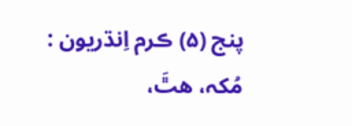پنج (۵) ڪرم اِنڌريون :
مُکہ، ھٿَ،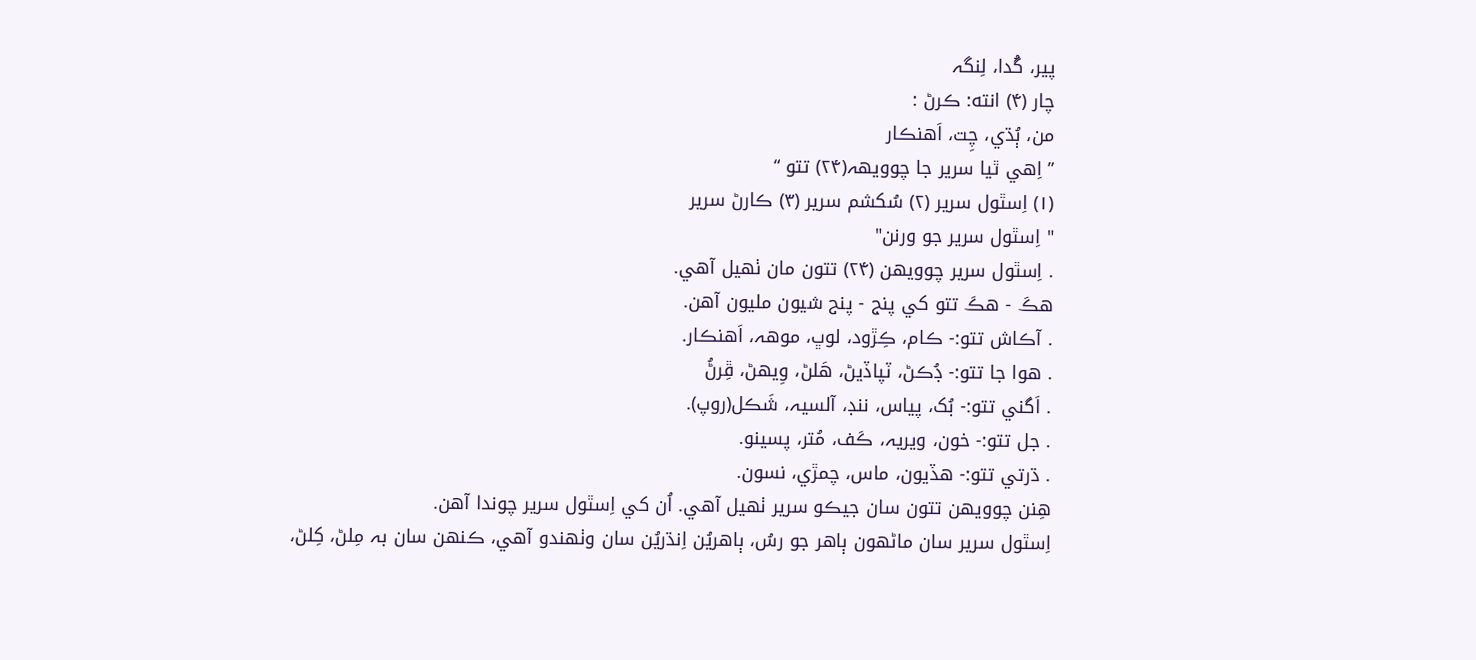پير، گُدا، لِنگہ
چار (۴) انته: ڪرڻ :
من، ٻُڌي، چِت، اَھنڪار
” اِھي ٿيا سرير جا چوويھہ(٢۴) تتو “
(۱) اِسٿول سرير (۲) سُکشم سرير (۳) ڪارڻ سرير
" اِسٿول سرير جو ورنن"
. اِسٿول سرير چوويهن (٢۴) تتون مان ٺهيل آهي.
هڪَ - هڪَ تتو کي پنج - پنج شيون مليون آهن.
. آڪاش تتو:- ڪام، ڪِڙود، لوڀ، موهہ، اَهنڪار.
. ھوا جا تتو:- ڊُڪڻ، ٽپاڏيڻ، هَلڻ، وِيھڻ، ڦِرڻُ
. اَگني تتو:- بُک، پياس، ننڊ، آلسيہ، شَڪل(روپ).
. جل تتو:- خون، ويريہ، ڪَف، مُتر، پسينو.
. ڌرتي تتو:- هڏيون، ماس، چمڙي، نسون.
ھِنن چوويھن تتون سان جيڪو سرير ٺهيل آهي. اُن کي اِسٿول سرير چوندا آھن.
اِسٿول سرير سان ماڻهون ٻاھر جو رسُ، ٻاهريُن اِنڌريُن سان وٺھندو آهي، ڪنھن سان بہ مِلڻ، کِلڻ،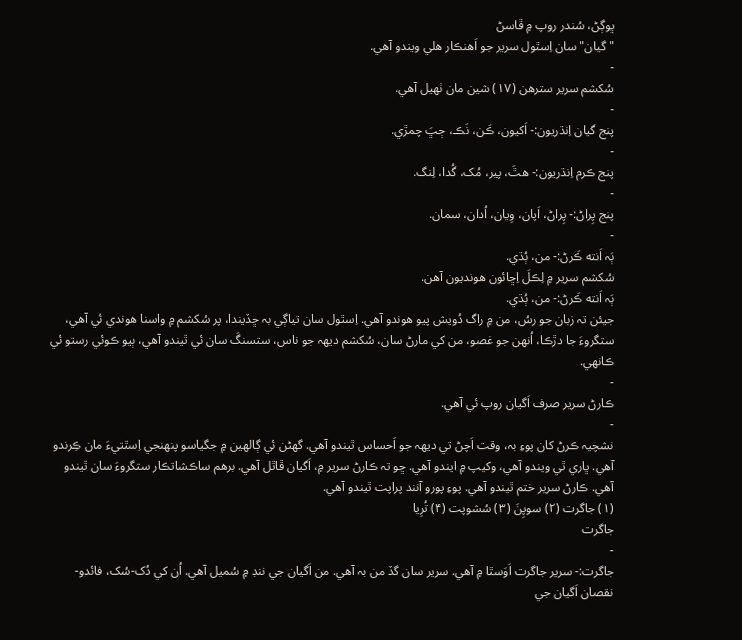ڀوڳڻ، سُندر روپ ۾ ڦاسڻ
"گيان" سان اِسٿول سرير جو اَهنڪار هلي ويندو آهي.
-
سُکشم سرير سترهن (١٧) شين مان ٺهيل آهي.
-
پنج گيان اِنڌريون:- اَکيون، ڪَن، نَڪ، ڄڀَ چمڙي.
-
پنج ڪرم اِنڌريون:- هٿَ، پير، مُک، گُدا، لِنگ.
-
پنج پِراڻ:- پِراڻ، اَپان، وِيان، اُدان، سمان.
-
ٻَہ اَنته ڪَرڻ:- من، ٻُڌي.
سُکشم سرير ۾ لِڪلَ اِڇائون هونديون آهن.
ٻَہ اَنته ڪَرڻ:- من، ٻُڌي.
جيئن تہ زبان جو رسُ، من ۾ راگ دُويش پيو هوندو آهي. اِسٿول سان تياڳي بہ ڇڏيندا، پر سُکشم ۾ واسنا ھوندي ئي آھي، ستگروءَ جا دڙڪا، اُنهن جو غصو، من کي مارڻ سان، سُکشم ديھہ جو ناس، ستسنگَ سان ئي ٿيندو آهي، ٻيو ڪوئي رستو ئي ڪانهي.
-
ڪارڻ سرير صرف اَگيان روپ ئي آهي.
-
نشچيہ ڪرڻ کان پوءِ بہ، وقت اَچڻ تي ديهہ جو اَحساس ٿيندو آهي. گھڻن ئي ڳالهين ۾ جگياسو پنهنجي اِسٿتيءَ مان ڪِرندو آهي. ڀاري ٿي ويندو آهي، وکيپ ۾ ايندو آهي. ڇو تہ ڪارڻ سرير ۾، اَگيان ڦاٿل آهي. برهم ساڪشاتڪار ستگروءَ سان ٿيندو آهي. ڪارڻ سرير ختم ٿيندو آهي. پوءِ پورو آنند پراپت ٿيندو آهي.
(١) جاگرت (٢) سوپِنَ (٣) سُشوپت (۴) تُرِيا
جاگرت
-
جاگرت:- سرير جاگرت اَوَسٿا ۾ آهي. سرير سان گڏ من بہ آهي. من اَگيان جي ننڊ ۾ سُميل آهي. اُن کي دُک-سُک، فائدو-نقصان اَگيان جي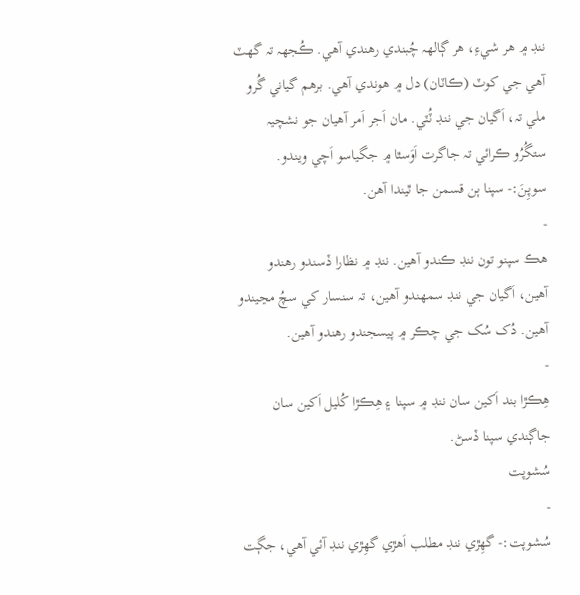ننڊ ۾ هر شيءِ، هر ڳالهہ چُبندي رھندي آهي. ڪُجھہ تہ گھٽ آهي جي کوٽ (ڪاٽان) دل ۾ ھوندي آھي. برهم گياني گُرو ملي تہ، اَگيان جي ننڊ ٽُٽي. مان اَجر اَمر آھيان جو نشچيہ ستگُرُو ڪرائي تہ جاگرت اَوَسٿا ۾ جگياسو اَچي ويندو.
سوپِنَ:- سپنا ٻن قسمن جا ٿيندا آهن.
-
هڪ سپنو تون ننڊ ڪندو آهين. ننڊ ۾ نظارا ڏسندو رهندو آهين، اَگيان جي ننڊ سمهندو آهين، تہ سنسار کي سچُ مڃيندو آهين. دُک سُک جي چڪر ۾ پيسجندو رھندو آهين.
-
هِڪڙا بند اَکين سان ننڊ ۾ سپنا ۽ هِڪڙا کُليل اَکين سان جاڳندي سپنا ڏسڻ.
سُشوپت
-
سُشوپت:- گهِڙي ننڊ مطلب اَهڙي گهِڙي ننڊ آئي آهي، جڳت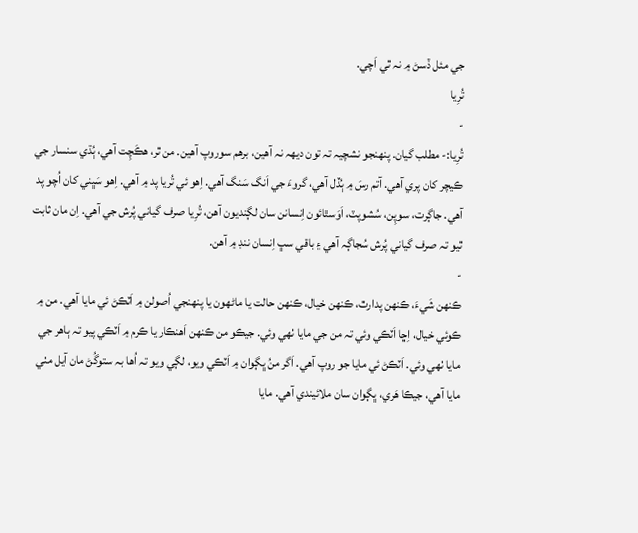جي مئل ڏسڻ ۾ نہ ٿي اَچي.
تُرِيا
-
تُرِيا:- مطلب گيان. پنهنجو نشچيہ تہ تون ديهہ نہ آهين، برهم سوروپ آھين. من ٿر، ھڪَچِت آهي، ٻُڌي سنسار جي ڪيچر کان پري آهي. آتم رسَ ۾ ٻُڏل آهي، گروءَ جي اَنگ سَنگ آهي. اِهو ئي تُريا پد ۾ آهي. اِهو سَڀني کان اُچو پد آهي. جاڳرت، سوپِن، سُشوپٽ، اَوَسٿائون اِنسانن سان لڳنديون آھن، تُرِيا صرف گياني پُرش جي آهي. اِن مان ثابت ٿيو تہ صرف گياني پُرش سُجاڳہ آھي ۽ باقي سڀ اِنسان ننڊ ۾ آھن.
-
ڪنھن شَيءَ، ڪنھن پدارٿ، ڪنھن خيال، ڪنھن حالت يا ماڻھون يا پنهنجي اُصولن ۾ اَٽڪڻ ئي مايا آهي. من ۾ ڪوئي خيال، اِڇا اَٽڪي وئي تہ من جي مايا ٺھي وئي. جيڪو من ڪنھن اَهنڪار يا ڪرم ۾ اَٽڪي پيو تہ ٻاهر جي مايا ٺھي وئي. اَٽڪڻ ئي مايا جو روپ آهي. اَگر منُ ڀڳوان ۾ اَٽڪي ويو، لڳي ويو تہ اُها بہ ستوگُڻ مان آيل مٺي مايا آهي، جيڪا هَري، ڀڳوان سان ملائيندي آهي. مايا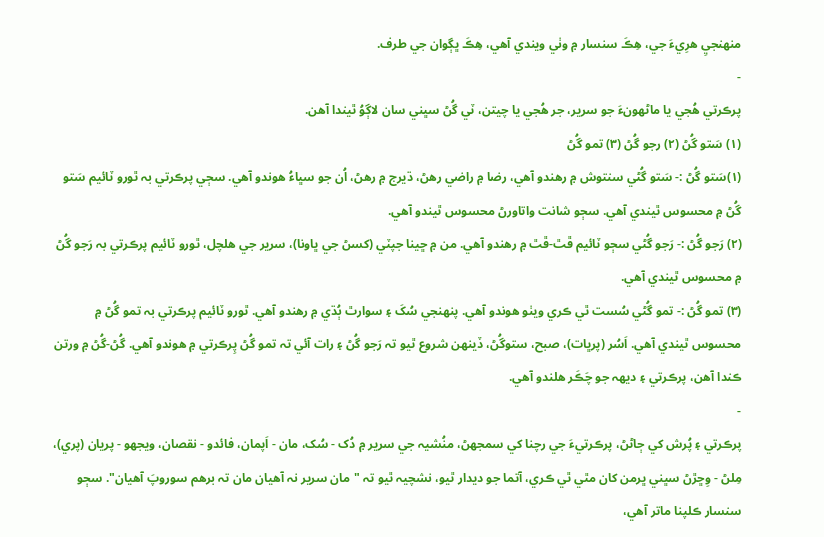منهنجيِ هرِيءَ جي، هِڪَ سنسار ۾ وٺي ويندي آهي، هِڪَ ڀڳوان جي طرف.
-
پرڪرتي هُجي يا ماڻھونءَ جو سرير، جر هُجي يا چيتن، ٽي گُڻ سڀني سان لاڳوُ ٿيندا آهن.
(۱) سَتو گُڻ (۲) رجو گُڻ (۳) تمو گُڻ
(۱)سَتو گُڻ :- سَتو گُڻي سنتوش ۾ رهندو آهي، رضا ۾ راضي رهڻ، ڌيرج ۾ رهڻ، اُن جو سڀاءُ هوندو آهي. سڄي پرڪرتي بہ ٿورو ٽائيم سَتو گُڻ ۾ محسوس ٿيندي آهي. سڄو شانت واتاورڻ محسوس ٿيندو آهي.
(۲) رَجو گُڻ :- رَجو گُڻي سڄو ٽائيم ڦٿ-ڦٿ ۾ رهندو آهي. من ۾ ڇينا جپٽي (کسڻ جي ڀاونا)، سرير جي هلچل، ٿورو ٽائيم پرڪرتي بہ رَجو گُڻ ۾ محسوس ٿيندي آهي.
(۳) تمو گُڻ :- تمو گُڻي سُست ٿي ڪري ويٺو هوندو آهي. پنهنجي سُکَ ۽ سوارٿ ٻُڌي ۾ رهندو آهي. ٿورو ٽائيم پرڪرتي بہ تمو گُڻ ۾ محسوس ٿيندي آهي. اَسُر (پرڀات)، صبح، ستوگُڻ، ڏينھن شروع ٿيو تہ رَجو گُڻ ۽ رات آئي تہ تمو گُڻ پِرڪرتي ۾ هوندو آهي. گُڻ-گُڻ ۾ ورتن ڪندا آهن، پرڪرتي ۽ ديهہ جو چَڪَر هلندو آھي.
-
پرڪرتي ۽ پُرش کي ڄاڻڻ، پرڪرتيءَ جي رچنا کي سمجهڻ، منُشيہ جي سرير ۾ دُک - سُک، مان - اَپمان، فائدو - نقصان، ويجھو - پريان (پري)، مِلڻ - وِڇڙڻ سڀني ڀرمن کان مٿي ٿي ڪري، آتما جو ديدار ٿيو، نشچيہ ٿيو تہ "مان سرير نہ آهيان مان تہ برهم سوروپَ آهيان". سڄو سنسار ڪلپنا ماتر آهي،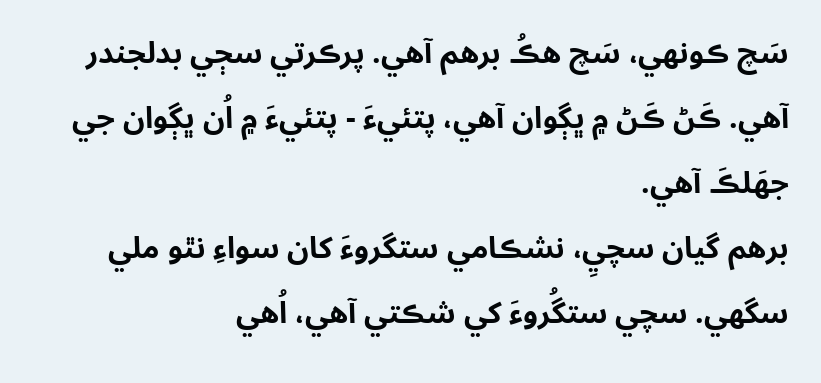سَچ ڪونھي، سَچ هڪُ برهم آهي. پرڪرتي سڄي بدلجندر آهي. ڪَڻ ڪَڻ ۾ ڀڳوان آهي، پتئيءَ - پتئيءَ ۾ اُن ڀڳوان جي جهَلڪَ آهي.
برهم گيان سچيِ، نشڪامي ستگروءَ کان سواءِ نٿو ملي سگهي. سچي ستگُروءَ کي شڪتي آهي، اُهي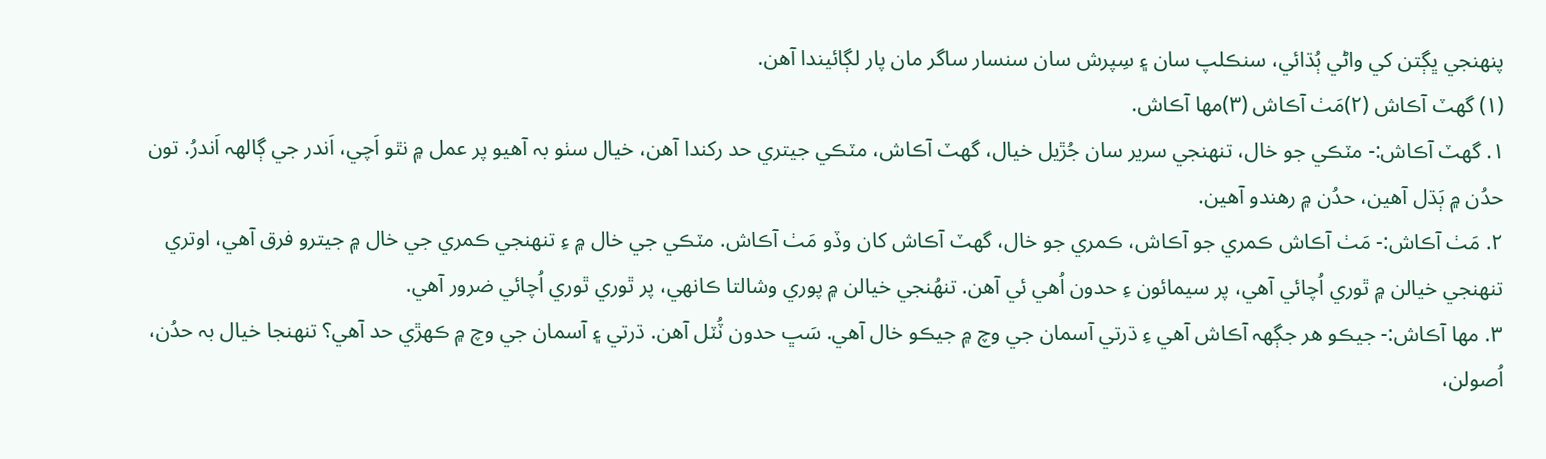پنهنجي ڀڳتن کي واڻي ٻُڌائي، سنڪلپ سان ۽ سِپرش سان سنسار ساگر مان پار لڳائيندا آھن.
(۱) گهٽ آڪاش (۲)مَٺ آڪاش (٣)مها آڪاش.
۱. گهٽ آڪاش:- مٽڪي جو خال، تنهنجي سرير سان جُڙيل خيال، گهٽ آڪاش، مٽڪي جيتري حد رکندا آهن، خيال سٺو بہ آهيو پر عمل ۾ نٿو اَچي، اَندر جي ڳالھہ اَندرُ. تون حدُن ۾ ٻَڌل آهين، حدُن ۾ رهندو آھين.
۲. مَٺ آڪاش:- مَٺ آڪاش ڪمري جو آڪاش، ڪمري جو خال، گهٽ آڪاش کان وڏو مَٺ آڪاش. مٽڪي جي خال ۾ ءِ تنهنجي ڪمري جي خال ۾ جيترو فرق آهي، اوتري تنهنجي خيالن ۾ ٿوري اُچائي آهي، پر سيمائون ءِ حدون اُهي ئي آھن. تنهُنجي خيالن ۾ پوري وشالتا ڪانهي، پر ٿوري ٿوري اُچائي ضرور آهي.
۳. مھا آڪاش:- جيڪو هر جڳھہ آڪاش آهي ءِ ڌرتي آسمان جي وچ ۾ جيڪو خال آهي. سَڀ حدون ٽُٽل آهن. ڌرتي ۽ آسمان جي وچ ۾ ڪهڙي حد آهي؟ تنهنجا خيال بہ حدُن، اُصولن،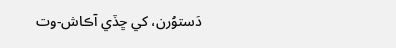دَستوُرن، کي ڇڏي آڪاش-وت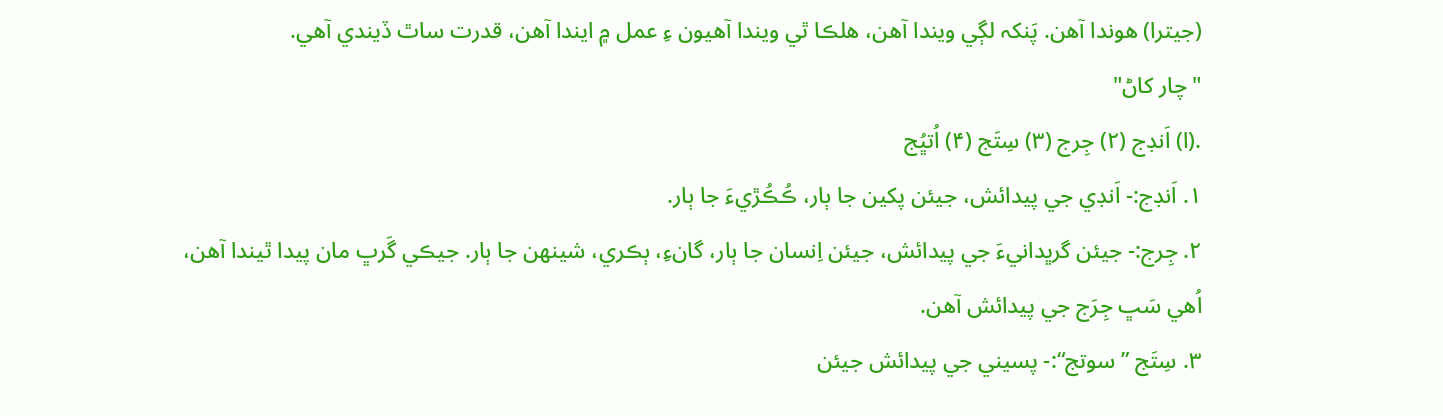(جيترا) ھوندا آھن. پَنکہ لڳي ويندا آھن، هلڪا ٿي ويندا آھيون ءِ عمل ۾ ايندا آھن، قدرت ساٿ ڏيندي آهي.
"چار کاڻ"
.(ا) اَنڊج (۲) جِرج (۳) سِتَج (۴) اُتڀُج
١. اَنڊج:- اَنڊي جي پيدائش، جيئن پکين جا ٻار، ڪُڪُڙيءَ جا ٻار.
۲. جِرج:- جيئن گرڀدانيءَ جي پيدائش، جيئن اِنسان جا ٻار، گانءِ، ٻڪري، شينهن جا ٻار. جيڪي گَرڀ مان پيدا ٿيندا آھن، اُهي سَڀ جِرَج جي پيدائش آھن.
۳. سِتَج ”سوتج“:- پسيني جي پيدائش جيئن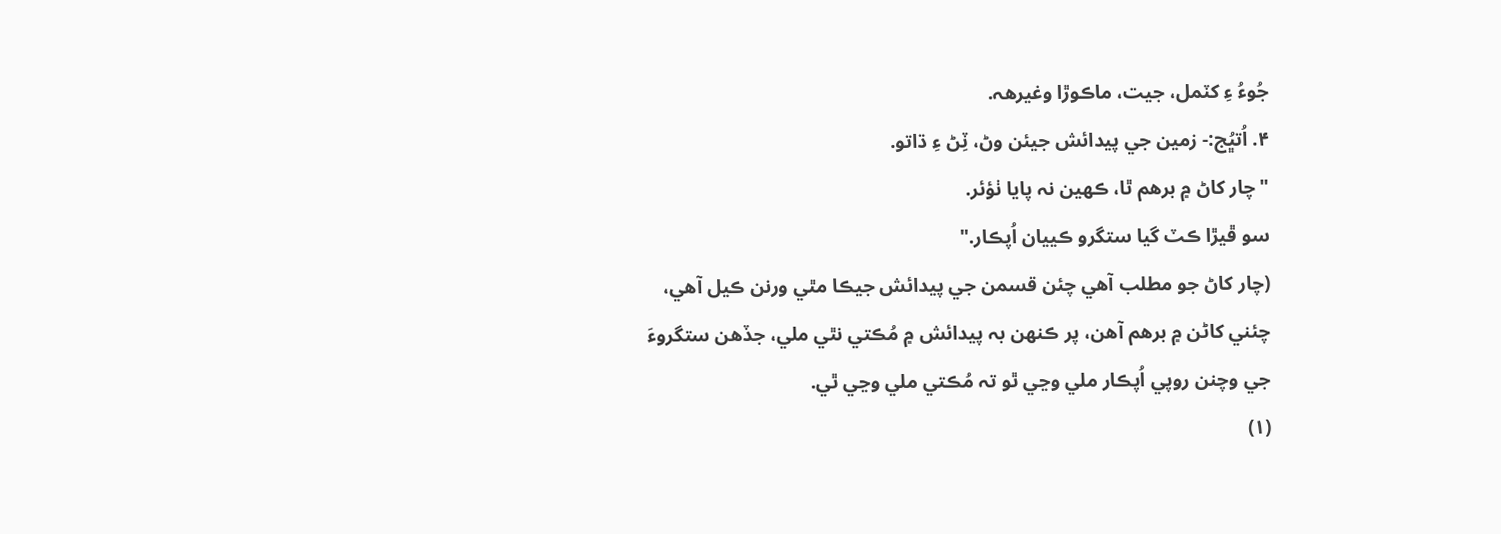جُوءُ ءِ کٽمل، جيت، ماڪوڙا وغيرھہ.
۴. اُتڀُج:- زمين جي پيدائش جيئن وڻ، ٽِڻ ءِ ڌاتو.
"چار کاڻ ۾ برهم ٿا، ڪھين نہ پايا ٺؤئر.
سو ڦيڙا ڪٽ گيا ستگرو ڪييان اُپڪار."
(چار کاڻ جو مطلب آھي چئن قسمن جي پيدائش جيڪا مٿي ورنن ڪيل آھي، چئني کاڻن ۾ برھم آھن، پر ڪنھن بہ پيدائش ۾ مُڪتي نٿي ملي، جڏھن ستگروءَ جي وچنن روپي اُپڪار ملي وڃي ٿو تہ مُڪتي ملي وڃي ٿي.
(۱)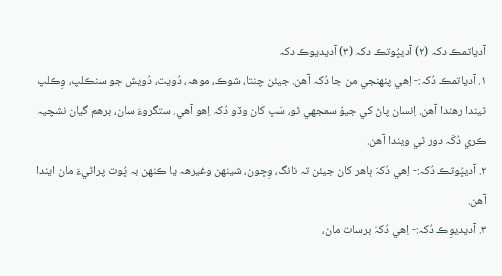آدياتمڪ دکہ (۲) آديڀُوتڪ دکہ (۳) آديديوڪ دکہ
۱. آدياتمڪ دُکہ:- اِھي پنھنجي من جا دُکہ آھن. جيئن چنتا، شوڪ، موهہ، دُويت، دُویش جو سنڪلپ، وِڪلپ ٿيندا رهندا آهن. اِنسان پاڻ کي جيوُ سمجهي ٿو، سَڀ کان وڏو دُکہ اِهو آهي. ستگروءَ سان، برهم گيان نشچيہ ڪري دُکَہ دور ٿي ويندا آھن.
۲. آديڀُوتڪ دُکہ:- اِھي دُکہَ ٻاهر کان جيئن تہ نانگ، وِڇون، شينهن وغيرهہ يا ڪنهن بہ ڀُوت پراڻيءَ مان ايندا آھن.
۳. آديديوِڪ دُکہ:- اِھي دُکہَ برسات مان،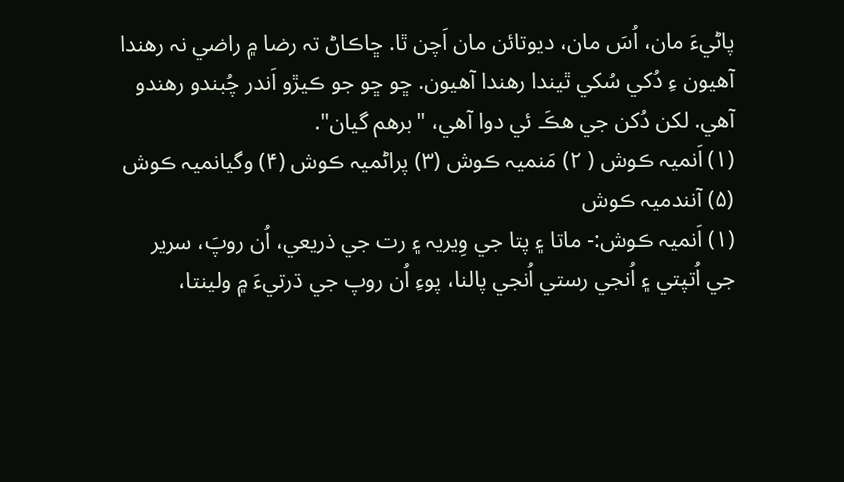پاڻيءَ مان، اُسَ مان، ديوتائن مان اَچن ٿا. ڇاڪاڻ تہ رضا ۾ راضي نہ رهندا آھيون ءِ دُکي سُکي ٿيندا رهندا آهيون. ڇو ڇو جو ڪيڙو اَندر چُبندو رهندو آهي. لکن دُکن جي هڪَ ئي دوا آهي، "برهم گيان".
(۱) اَنميہ ڪوش ( ۲) مَنميہ ڪوش (۳) پراڻميہ ڪوش (۴) وگيانميہ ڪوش (۵) آنندميہ ڪوش
(١) اَنميہ ڪوش:- ماتا ۽ پتا جي وِيريہ ۽ رت جي ذريعي، اُن روپَ، سرير جي اُتپتي ۽ اُنجي رستي اُنجي پالنا، پوءِ اُن روپ جي ڌرتيءَ ۾ ولينتا،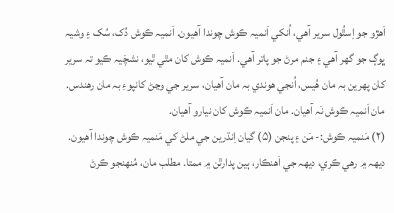اَهڙو جو اِسٿُول سرير آهي، اُنکي اَنميہ ڪوش چوندا آھيون. اَنميہ ڪوش دُک، سُک ۽ وشيہ ڀوڳ جو گهر آهي ۽ جنم مرڻ جو پاتر آهي. اَنميہ ڪوش کان مٿي ٿيو، نشچَيہ ڪيو تہ سرير کان پهرين بہ مان هُيس، اُنجي هوندي بہ مان آهيان، سرير جي وڃڻ کانپوءِ بہ مان رھندس. مان اَنميہ ڪوش نَہ آهيان. مان اَنميہ ڪوش کان نيارو آهيان.
(۲) مَنميہ ڪوش:- مَن ۽ پنجن (۵) گيان اِنڌرين جي ملڻ کي مَنميہ ڪوش چوندا آهيون. ديھہ ۾ رھي ڪري، ديھہ جي اَهنڪار، ٻين پدارٿن ۾ ممتا. مطلب مان، مُنهنجو ڪرڻ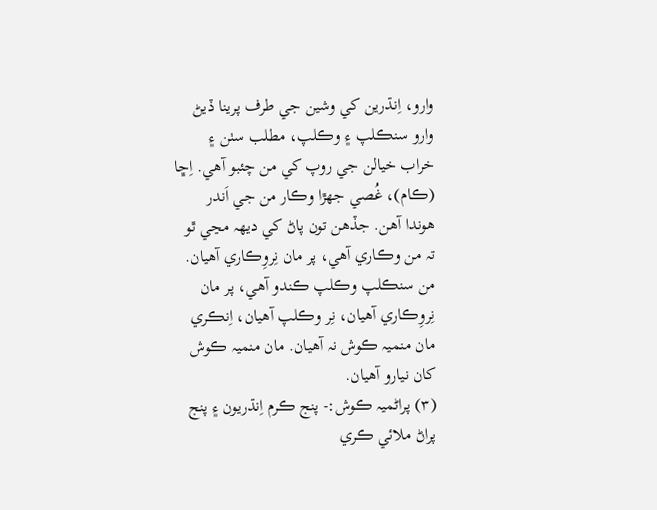وارو، اِنڌرين کي وشين جي طرف پرينا ڏيڻ وارو سنڪلپ ۽ وڪلپ، مطلب سٺن ۽ خراب خيالن جي روپ کي من چئبو آهي. اِڇا (ڪام)، غُصي جهڙا وڪار من جي اَندر هوندا آهن. جڏھن تون پاڻ کي ديھہ مڃي ٿو تہ من وڪاري آهي، پر مان نِروِڪاري آهيان. من سنڪلپ وڪلپ ڪندو آهي، پر مان نِروِڪاري آهيان، نِر وڪلپ آهيان، اِنڪري مان منميہ ڪوش نہ آهيان. مان منميہ ڪوش کان نيارو آهيان.
(٣) پراڻميہ ڪوش:- پنج ڪرم اِنڌريون ۽ پنج پراڻ ملائي ڪري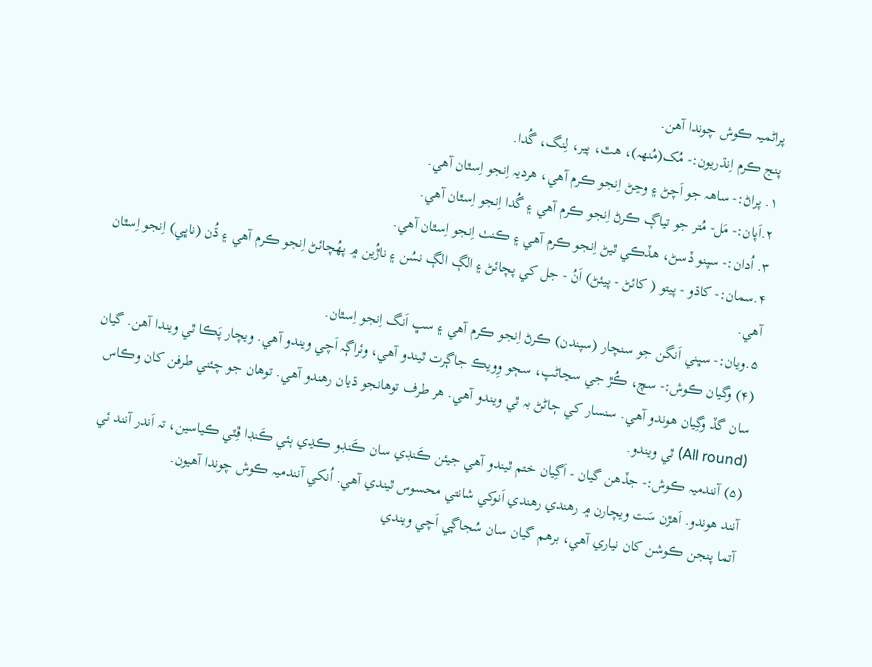پراڻميہ ڪوش چوندا آهن.
پنج ڪرم اِنڌريون:- مُک(مُنهہ)، هٿ، پير، لِنگ، گُدا.
۱. پراڻ:- ساھہ جو اَچڻ ۽ وڃڻ اِنجو ڪرم آهي، ھرديہ اِنجو اِسٿان آهي.
۲.اَپان:- مَل- مُتر جو تياڳ ڪرڻ اِنجو ڪرم آهي ۽ گُدا اِنجو اِسٿان آهي.
۳. اُدان:- سپنو ڏسڻ، ھڏڪي ٿيڻ اِنجو ڪرم آهي ۽ ڪنٺ اِنجو اِسٿان آهي.
۴.سمان:- کاڌو - پيتو ( کائڻ - پيئڻ) اَنُ - جل کي پچائڻ ۽ الڳ الڳ نسُن ۽ ناڙُين ۾ پهُچائڻ اِنجو ڪرم آهي ۽ ڌُن (ناڀي) اِنجو اِسٿان آهي.
۵.ويان:- سڀني اَنگن جو سنچار (سپندن) ڪرڻ اِنجو ڪرم آهي ۽ سڀ اَنگ اِنجو اِسٿان.
(۴) وگيان ڪوش:- سچ، ڪُڙ جي سڃاڻپ، سڄو وِويڪ جاڳرت ٿيندو آهي، وئراڳہ اَچي ويندو آهي. ويچار پَڪا ٿي ويندا آهن. گيان سان گڏ وگِيان هوندو آهي. سنسار کي ڄاڻڻ بہ ٿي ويندو آهي. هر طرف توهانجو ڌيان رهندو آهي. توهان جو چئني طرفن کان وڪاس (All round) ٿي ويندو.
(۵) آنندميہ ڪوش:- جڏھن گيان - اَگِيان ختم ٿيندو آهي جيئن ڪَنڊي سان ڪَنڊو ڪڍي ٻئي ڪَنڊا ڦِٽي ڪياسين، تہ اَندر آنند ئي آنند هوندو. اَهڙن سَت ويچارن ۾ رهندي رهندي اَنوکي شانتي محسوس ٿيندي آهي. اُنکي آنندميہ ڪوش چوندا آهيون.
آتما پنجن ڪوشن کان نياري آهي، برهم گيان سان سُجاڳي اَچي ويندي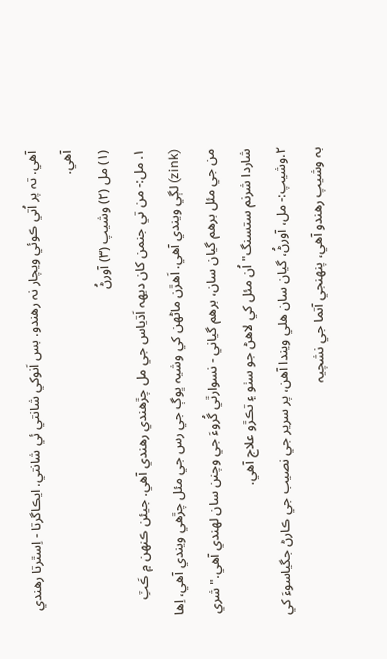آهي. تہ پر اُتي ڪوئي ويچار نہ رهندو. بس اَنوکي شانتي ئي شانتي. ايڪاگرتا - اِسٿرتا رهندي آهي.
(۱) مل (۲) وشیپ (۳) آورڻُ
۱. مل:- من تي جنمن کان ديھہ اَڌياس جي مل چڙهندي رهندي آهي. جيئن ڪنهن ۾ ڪَٽِ (zink) لڳي ويندي آهي. اَھڙن ماڻھن کي وشيہ ڀوڳ جي رس جي مئل چڙھي ويندي آھي، اِھا من جي مئل برهم گيان سان، برهم گياني - نسوارٿي گُروءَ جي وچنن سان لهندي آهي."شري شاردا شرنم ستسنگ" اُن مئل کي لاھڻ جو سٺو ۽ تڪڙو علاج آهي.
۲.وشيپ:- مل، آورڻُ، گيان سان هلي ويندا آهن، پر سرير جي نصيب جي ڪارڻ جگياسوءَ کي بہ وشيپ رهندو آهي، پنهنجي آتما جي نشچيہ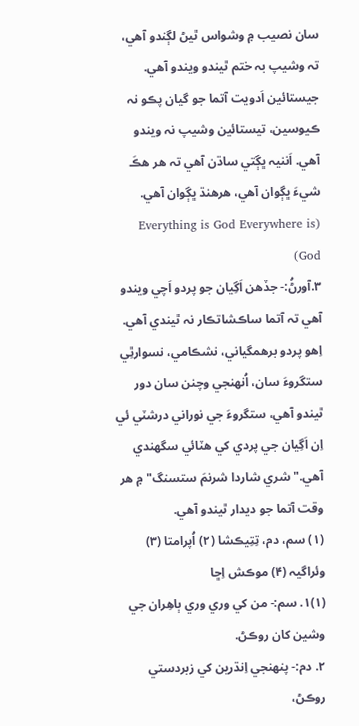سان نصيب ۾ وشواس ٿيڻ لڳندو آهي، تہ وشيپ بہ ختم ٿيندو ويندو آهي. جيستائين اَدويت آتما جو گيان پڪو نہ ڪيوسين، تيستائين وشيپ نہ ويندو آهي. اَننيہ ڀڳتي ساڌن آهي تہ ھر ھڪَ شيءَ ڀڳوان آھي، ھرھنڌ ڀڳوان آھي. (Everything is God Everywhere is God)
۳.آورڻُ:- جڏھن اَگِيان جو پردو اَچي ويندو آهي تہ آتما ساڪشاتڪار نہ ٿيندي آهي. اِهو پردو برھمگياني، نشڪامي، نسوارٿِي ستگروءَ سان، اُنهنجي وچنن سان دور ٿيندو آهي، ستگروءَ جي نوراني درشٽي ئي اِن اَگِيان جي پردي کي هٽائي سگھندي آهي."شري شاردا شرنمَ ستسنگ" ۾ هر وقت آتما جو ديدار ٿيندو آهي.
(١) سم، دم، تِتِيڪشا (٢) اُپرامتا (۳) وئراگيہ (۴) موڪش اِڇا
(۱)۱. سم:- من کي وري وري ٻاهِران جي وشين کان روڪڻ.
۲. دم:- پنهنجي اِنڌرين کي زبردستي روڪڻ،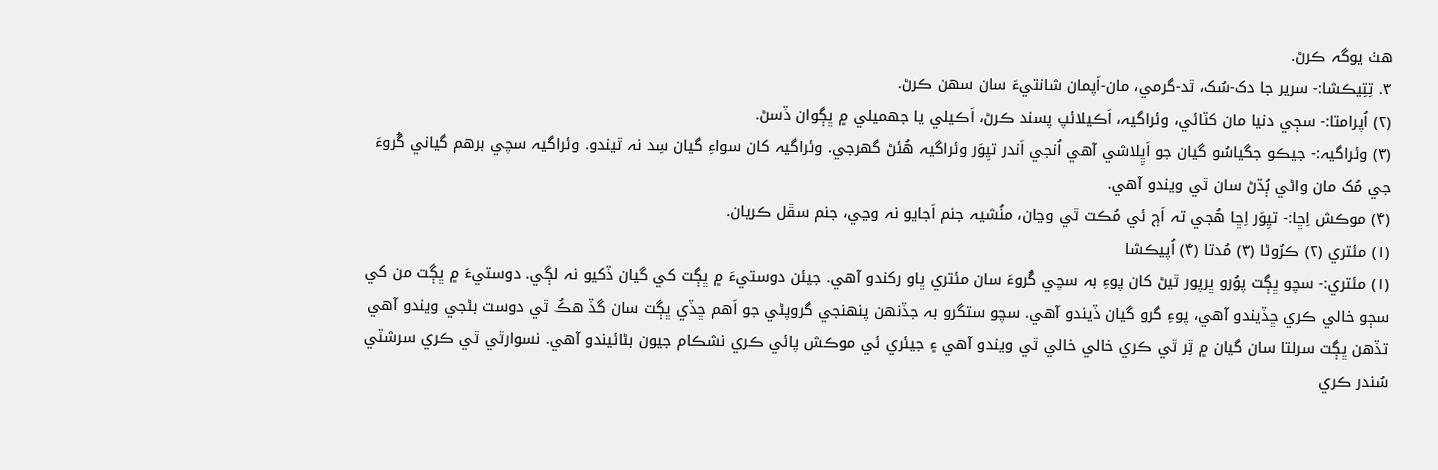هٺ يوگہ ڪرڻ.
۳. تِتِيڪشا:- سرير جا دک-سُک، ٿد-گرمي، مان-اَپمان شانتيءَ سان سهن ڪرڻ.
(۲) اُپرامتا:- سڄي دنيا مان کٽائي، وئراگيہ، اَڪيلائپ پسند ڪرڻ، اَڪيلي يا جهميلي ۾ ڀڳوان ڏسڻ.
(۳) وئراگيہ:- جيڪو جگياسُو گيان جو اَڀِلاشي آهي اُنجي اَندر تيِوَر وئراگيہ هُئڻ گھرجي. وئراگيہ کان سواءِ گيان سِد نہ ٿيندو. وئراگيہ سچي برهم گياني گُروءَ جي مُک مان واڻي ٻُڌڻ سان ٿي ويندو آهي.
(۴) موڪش اِڇا:- تيِوَر اِڇا هُجي تہ اَڄ ئي مُڪت ٿي وڃان، منُشيہ جنم اَجايو نہ وڃي، جنم سڦل ڪريان.
(۱) مئتري (۲) ڪرُوڻا (۳) مُدتا (۴) اُپيڪشا
(۱) مئتري:- سچو ڀڳت پوُرو ڀرپور ٿيڻ کان پوءِ بہ سچي گُروءَ سان مئتري ڀاو رکندو آهي. جيئن دوستيءَ ۾ ڀڳت کي گيان ڏکيو نہ لڳي. دوستيءَ ۾ ڀڳت من کي سڄو خالي ڪري ڇڏيندو آهي، پوءِ گرو گيان ڏيندو آهي. سچو ستگرو بہ جڏنهن پنهنجي گروپڻي جو اَھم ڇڏي ڀڳت سان گڏ هڪُ ٿي دوست بڻجي ويندو آهي تڏهن ڀڳت سرلتا سان گيان ۾ ٿِر ٿي ڪري خالي خالي ٿي ويندو آهي ۽ جيئري ئي موڪش پائي ڪري نشڪام جيون بڻائيندو آھي. نسوارٿي ٿي ڪري سرشٽي سُندر ڪري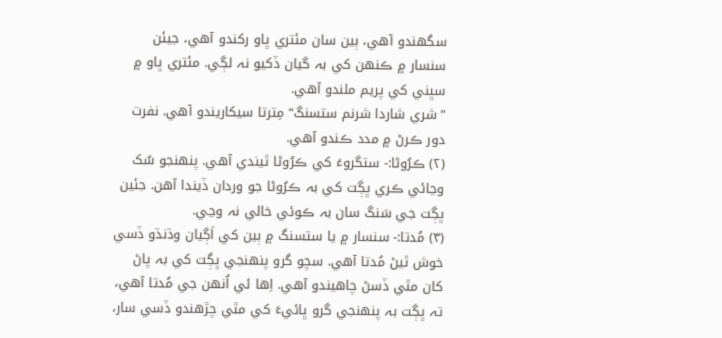سگهندو آھي، ٻين سان مئتري ڀاو رکندو آھي، جيئن سنسار ۾ ڪنهن کي بہ گيان ڏکيو نہ لڳي. مئتري ڀاو ۾ سڀني کي پريم ملندو آهي.
”شري شاردا شرنم ستسنگ“ مِترتا سيکاريندو آهي. نفرت دور ڪرڻ ۾ مدد ڪندو آهي.
(۲) ڪرُوڻا:- ستگروءَ کي ڪرُوڻا ٿيندي آهي. پنهنجو سُک وڃائي ڪري ڀڳت کي بہ ڪرُوڻا جو وردان ڏيندا آهن. جئين ڀڳت جي سَنگ سان بہ ڪوئي خالي نہ وڃي.
(۳) مُدتا:- سنسار ۾ يا ستسنگ ۾ ٻين کي اَڳيان وڌنڌو ڏسي خوش ٿيڻ مُدتا آهي. سچو گرو پنهنجي ڀڳت کي بہ پاڻ کان مٿي ڏسڻ چاهيندو آهي. اِها ئي اُنهن جي مُدتا آهي، تہ ڀڳت بہ پنهنجي گرو ڀائيءَ کي مٿي چڙهندو ڏسي سار،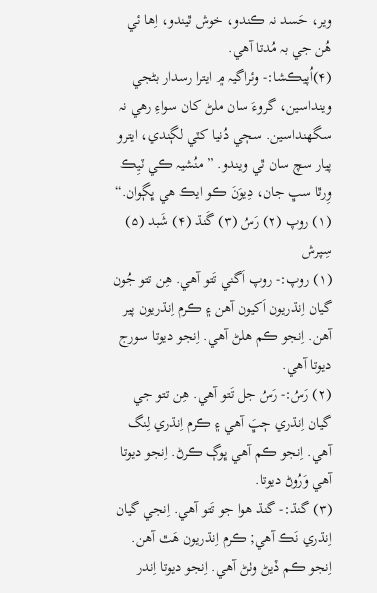وير، حَسد نہ ڪندو، خوش ٿيندو، اِها ئي ھُن جي بہ مُدتا آهي.
(۴)اُپيڪشا:- وئراگيہ ۾ ايترا رسدار بڻجي وينداسين، گروءَ سان ملڻ کان سواءِ رھي نہ سگھنداسين. سڄي دُنيا کٽي لڳندي، ايترو پيار سچ سان ٿي ويندو. ”منُشيہ ڪي ٽيِڪ وِرٿا سڀ جان، دِيوَنَ ڪو ايڪ ھي ڀڳوان.“
(۱) روپ (۲) رَسُ (۳) گَنڌ (۴) شَبد (۵) سِپرش
(۱) روپ:- روپ اَگني تَتو آهي. هِن تتو جُون گيان اِنڌريون اَکيون آهن ۽ ڪرم اِنڌريون پير آهن. اِنجو ڪم هلڻ آهي. اِنجو ديوتا سورج ديوتا آهي.
(۲) رَسُ:- رَسُ جل تَتو آهي. ھِن تتو جي گيان اِنڌري ڄڀَ آهي ۽ ڪرم اِنڌري لِنگ آهي. اِنجو ڪم آهي ڀوڳ ڪرڻ. اِنجو ديوتا آهي وَرُوڻ ديوتا.
(۳) گنڌ:- گنڌ ھوا جو تَتو آهي. اِنجي گيان اِنڌري نَڪ آهي; ڪرم اِنڌريون هَٿ آهن. اِنجو ڪم ڏيڻ وٺڻ آهي. اِنجو ديوتا اِندر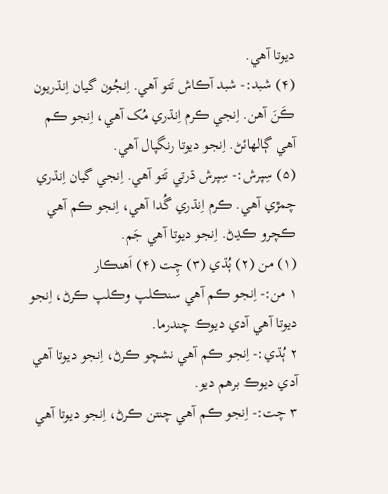ديوتا آهي.
(۴) شبد:- شبد آڪاش تَتو آهي. اِنجُون گيان اِنڌريون ڪَنَ آهن. اِنجي ڪرم اِنڌري مُک آهي، اِنجو ڪم آهي ڳالهائڻ. اِنجو ديوتا رنگپال آهي.
(۵) سِپرش:- سِپرش ڌرتي تَتو آهي. اِنجي گيان اِنڌري چمڙي آهي. ڪرم اِنڌري گُدا آهي، اِنجو ڪم آهي ڪچرو ڪڍڻ. اِنجو ديوتا آهي جَم.
(۱) من (۲) ٻُڌي (۳) چِت (۴) اَهنڪار
۱ من:- اِنجو ڪم آهي سنڪلپ وڪلپ ڪرڻ، اِنجو ديوتا آهي آدي ديوڪ چندرما.
۲ ٻُڌي:- اِنجو ڪم آهي نشچو ڪرڻ، اِنجو ديوتا آھي آدي ديوڪ برهم ديو.
۳ چت:- اِنجو ڪم آهي چنتن ڪرڻ، اِنجو ديوتا آھي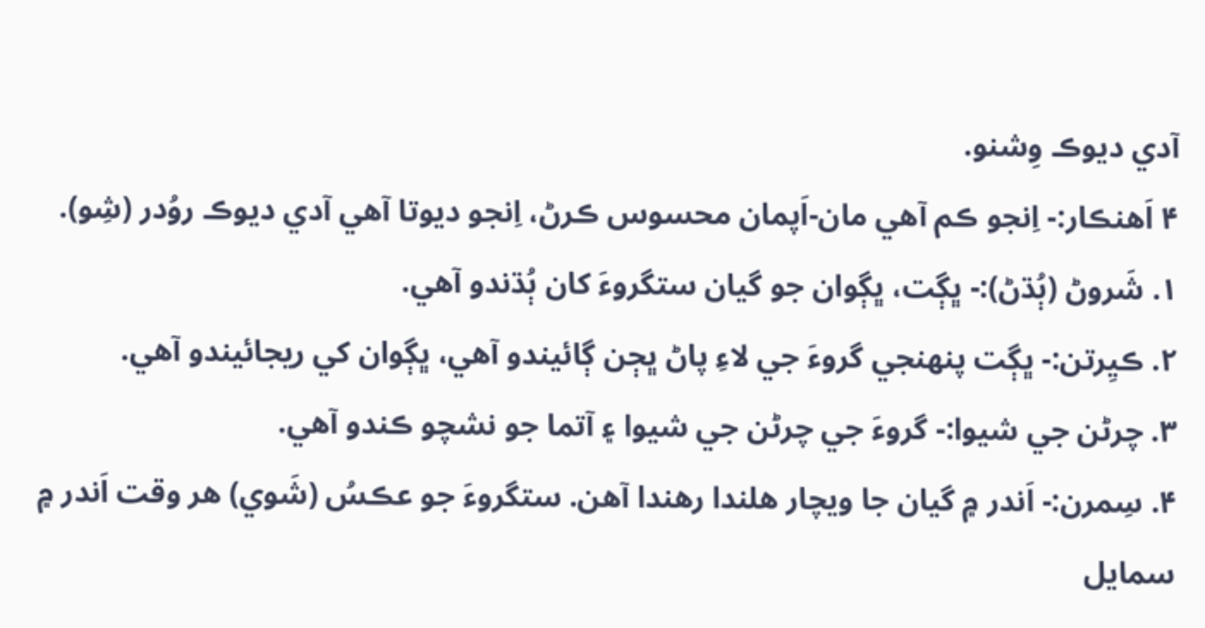آدي ديوڪ وِشنو.
۴ اَهنڪار:- اِنجو ڪم آهي مان-اَپمان محسوس ڪرڻ، اِنجو ديوتا آھي آدي ديوڪ روُدر (شِو).
۱. شَروڻ (ٻُڌڻ):- ڀڳت، ڀڳوان جو گيان ستگروءَ کان ٻُڌندو آھي.
۲. ڪيِرتن:- ڀڳت پنهنجي گروءَ جي لاءِ پاڻ ڀڄن ڳائيندو آهي، ڀڳوان کي ريجائيندو آهي.
۳. چرڻن جي شيوا:- گروءَ جي چرڻن جي شيوا ۽ آتما جو نشچو ڪندو آھي.
۴. سِمرن:- اَندر ۾ گيان جا ويچار هلندا رهندا آهن. ستگروءَ جو عڪسُ (شَوي) هر وقت اَندر ۾ سمايل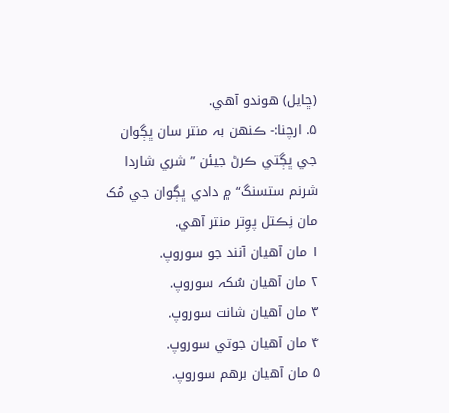(ڇايل) ھوندو آهي.
۵. ارچنا:- ڪنهن بہ منتر سان ڀڳوان جي ڀڳتي ڪرڻ جيئن ”شري شاردا شرنم ستسنگ“ ۾ دادي ڀڳوان جي مُک مان نِڪتل پوِتر منتر آهي.
۱ مان آهيان آنند جو سوروپ.
۲ مان آهيان سُکہ سوروپ.
۳ مان آهيان شانت سوروپ.
۴ مان آهيان جوتي سوروپ.
۵ مان آهيان برھم سوروپ.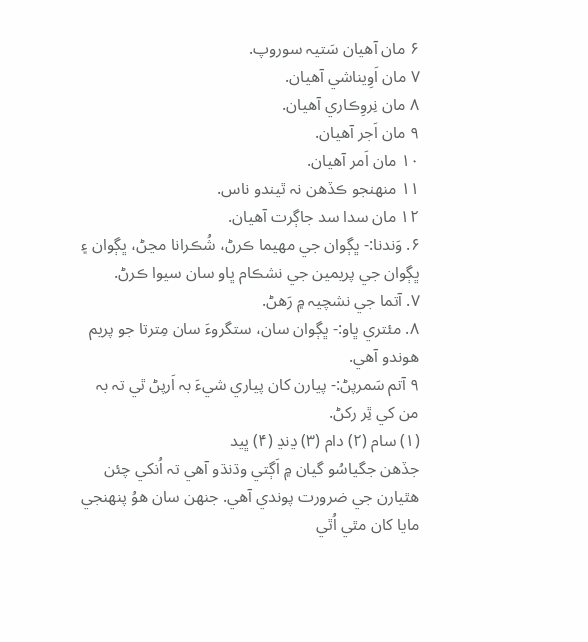۶ مان آهيان سَتيہ سوروپ.
۷ مان اَوِيناشي آهيان.
۸ مان نِروِڪاري آهيان.
۹ مان اَجر آهيان.
۱۰ مان اَمر آهيان.
۱۱ منهنجو ڪڏهن نہ ٿيندو ناس.
۱۲ مان سدا سد جاڳرت آهيان.
۶. وَندنا:- ڀڳوان جي مھيما ڪرڻ، شُڪرانا مڃڻ، ڀڳوان ۽ ڀڳوان جي پريمين جي نشڪام ڀاو سان سيوا ڪرڻ.
۷. آتما جي نشچيہ ۾ رَھڻ.
۸. مئتري ڀاو:- ڀڳوان سان، ستگروءَ سان مِترتا جو پريم ھوندو آهي.
۹ آتم سَمرپڻ:- پيارن کان پياري شيءَ بہ اَرپڻ ٿي تہ بہ من کي ٿِر رکڻ.
(۱) سام (۲) دام (۳) ڍنڍ (۴) ڀيد
جڏهن جگياسُو گيان ۾ اَڳتي وڌنڌو آهي تہ اُنکي چئن ھٿيارن جي ضرورت پوندي آهي. جنهن سان هوُ پنھنجي مايا کان مٿي اُٿي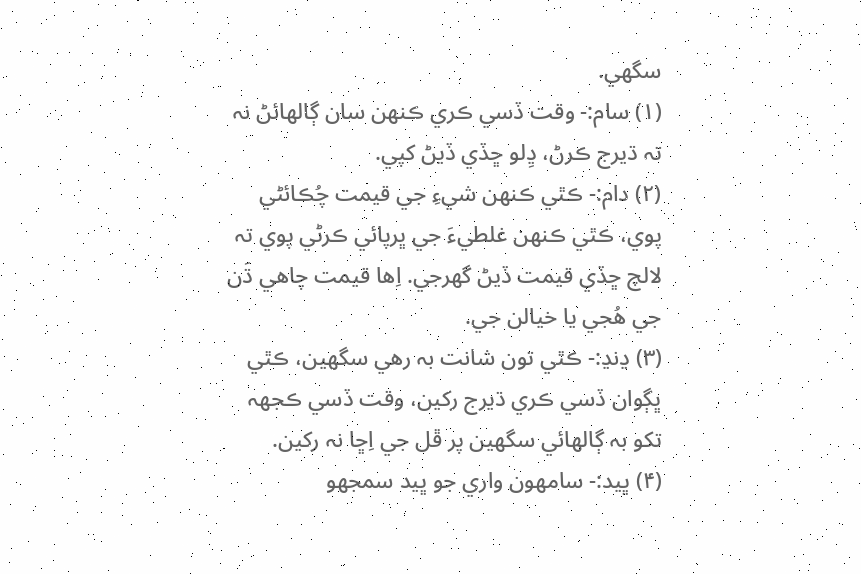سگهي.
(۱) سام:- وقت ڏسي ڪري ڪنهن سان ڳالهائڻ نہ تہ ڌيرج ڪرڻ، ڍِلو ڇڏي ڏيڻ کپي.
(۲) دام:- ڪٿي ڪنهن شيءِ جي قيمت چُڪائڻي پوي، ڪٿي ڪنهن غلطيءَ جي ڀرپائي ڪرڻي پوي تہ لالچ ڇڏي قيمت ڏيڻ گھرجي. اِها قيمت چاھي ڌَن جي هُجي يا خيالن جي.
(۳) ڍنڍ:- ڪٿي تون شانت بہ رهي سگهين، ڪٿي ڀڳوان ڏسي ڪري ڌيرج رکين، وقت ڏسي ڪجهہ تکو بہ ڳالهائي سگھين پر ڦل جي اِڇا نہ رکين.
(۴) ڀيد:- سامهون واري جو ڀيد سمجهو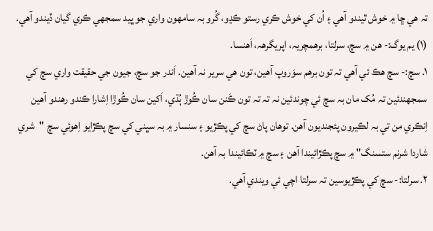تہ هي ڇا ۾ خوش ٿيندو آهي ۽ اُن کي خوش ڪري رستو ڪڍو، گُرو بہ سامهون واري جو ڀيد سمجھي ڪري گيان ڏيندو آهي.
(۱) يم يوگ:- هن ۾ سچ، سرلتا، برهمچريہ، اپريگرهہ، اَهنسا.
١. سچ:- سچ هڪ ئي آهي تہ تون برهم سوَروپ آهين، تون هي سرير نہ آهين. اَندر جو سچ، جيون جي حقيقت واري سچ کي سمجھندئين تہ مُک مان بہ سچ ئي چوندئين نہ تہ تہ تون ڪَنن سان ڪُوڙ ٻُڌي، اَکين سان ڪُوڙا اِشارا ڪندو رهندو آهين اِنڪري من تي بہ لڪيرون پئجنديون آهن. توهان پاڻ سچ کي پڪڙيو ۽ سنسار ۾ بہ سڀني کي سچ پڪڙايو اِهوئي سچ "شري شاردا شرنم ستسنگ" ۾ سچ پڪڙائيندا آهن ۽ سچ ۾ ٽڪائيندا بہ آهن.
۲. سرلتا:- سچ کي پڪڙيوسين تہ سرلتا اچي ئي ويندي آهي.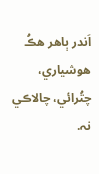اَندر ٻاهر هڪُ هوشياري، چتُرائي، چالاڪي نہ.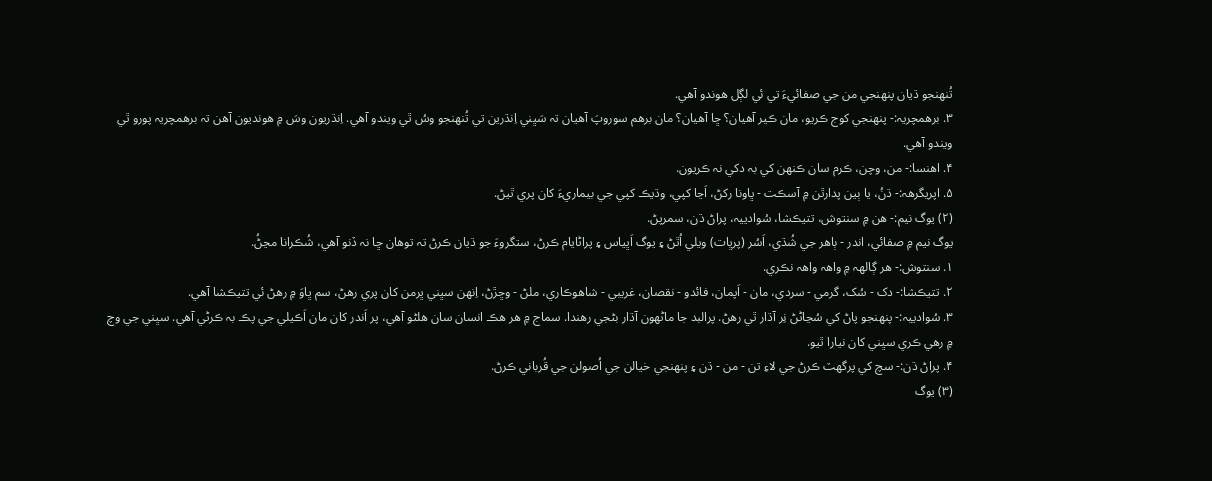تُنهنجو ڌيان پنھنجي من جي صفائيءَ تي ئي لڳل ھوندو آھي.
۳. برهمچريہ:- پنهنجي کوج ڪريو، مان ڪير آهيان؟ ڇا آهيان؟ مان برهم سوروپَ آهيان تہ سَڀني اِنڌرين تي تُنهنجو وسُ ٿي ويندو آهي. اِنڌريون وسَ ۾ هونديون آهن تہ برهمچريہ پورو ٿي ويندو آهي.
۴. اهنسا:- من، وچن، ڪرم سان ڪنهن کي بہ دکي نہ ڪريون.
۵. اپريگرهہ:- ڌنُ، يا ٻين پدارٿن ۾ آسڪت - ڀاونا رکڻ، اَڃا کپي، وڌيڪ کپي جي بيماريءَ کان پري ٿيڻ.
(۲) يوگ نيم:- هن ۾ سنتوش، تتيڪشا، سُوادييہ، پراڻ ڌن، سمرپڻ.
يوگ نيم ۾ صفائي، اندر - ٻاهر جي شُڌي، اَسُر (پرڀات) ويلي اُٿڻ ۽ يوگ اَڀياس ۽ پراڻايام ڪرڻ، ستگروءَ جو ڌيان ڪرڻ تہ توهان ڇا نہ ڏنو آهي، شُڪرانا مڃڻُ.
۱. سنتوش:- هر ڳالهہ ۾ واهہ واهہ نڪري.
۲. تتيڪشا:- دک - سُک، گرمي - سردي، مان - اَپمان، فائدو - نقصان، غريبي - شاهوڪاري، ملڻ - وڇڙڻ، اِنهن سڀني ڀرمن کان پري رهڻ، سم ڀاوَ ۾ رهڻ ئي تتيڪشا آهي.
٣. سُوادييہ:- پنهنجو پاڻ کي سُڃاڻڻ نِر آڌار ٿي رهڻ. پرالبد جا ماڻھون آڌار بڻجي رهندا. سماج ۾ هر هڪ انسان سان هلڻو آھي، پر اَندر کان مان اَڪيلي جي پڪ بہ ڪرڻي آهي. سڀني جي وچ ۾ رهي ڪري سڀني کان نيارا ٿيو.
۴. پراڻ ڌن:- سچ کي پرگهٽ ڪرڻ جي لاءِ تن - من - ڌن ۽ پنهنجي خيالن جي اُصولن جي قُرباني ڪرڻ.
(۳) يوگ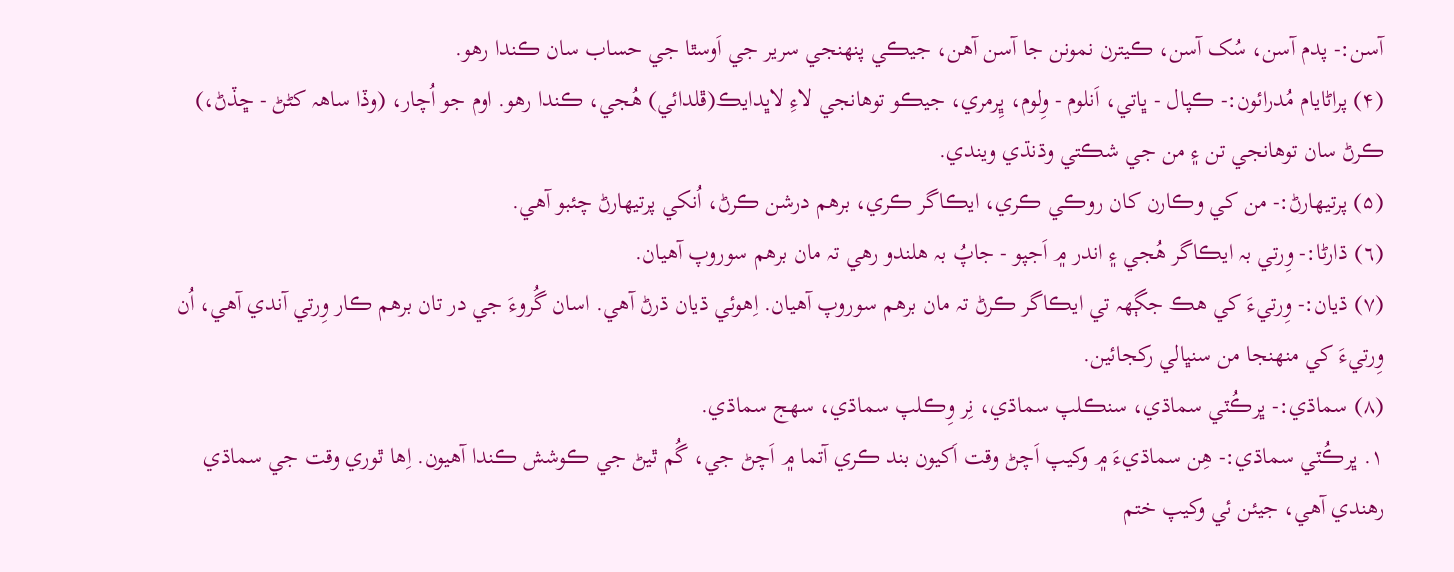آسن:- پدم آسن، سُک آسن، ڪيترن نمونن جا آسن آهن، جيڪي پنهنجي سرير جي اَوسٿا جي حساب سان ڪندا رهو.
(۴) پراڻايام مُدرائون:- ڪپال - ڀاتي، اَنلوم - وِلوم، ڀِرمري، جيڪو توھانجي لاءِ لاڀدايڪ(ڦلدائي) هُجي، ڪندا رهو. اوم جو اُچار، (وڏا ساهہ کڻڻ - ڇڏڻ،) ڪرڻ سان توھانجي تن ۽ من جي شڪتي وڌنڌي ويندي.
(۵) پرتيهارڻ:- من کي وڪارن کان روڪي ڪري، ايڪاگر ڪري، برهم درشن ڪرڻ، اُنکي پرتيهارڻ چئبو آهي.
(٦) ڌارڻا:- وِرتي بہ ايڪاگر هُجي ۽ اندر ۾ اَجپو - جاپُ بہ هلندو رهي تہ مان برهم سوروپ آهيان.
(٧) ڌيان:- وِرتيءَ کي هڪ جڳھہ تي ايڪاگر ڪرڻ تہ مان برهم سوروپ آهيان. اِهوئي ڌيان ڌرڻ آهي. اسان گُروءَ جي در تان برهم ڪار وِرتي آندي آهي، اُن وِرتيءَ کي منھنجا من سنڀالي رکجائين.
(۸) سماڌي:- ڀرڪُٽي سماڌي، سنڪلپ سماڌي، نِر وِڪلپ سماڌي، سهج سماڌي.
۱. ڀرڪُٽي سماڌي:- هِن سماڌيءَ ۾ وکیپ اَچڻ وقت اَکيون بند ڪري آتما ۾ اَچڻ جي، گُم ٿيڻ جي ڪوشش ڪندا آهيون. اِها ٿوري وقت جي سماڌي رھندي آھي، جيئن ئي وکيپ ختم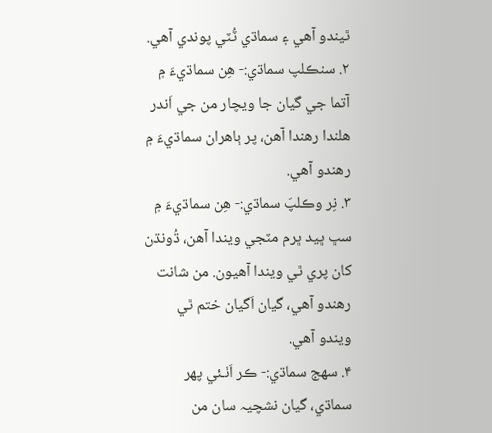ٿيندو آهي ۽ سماڌي ٽُٽي پوندي آهي.
۲. سنڪلپ سماڌي:- هِن سماڌيءَ ۾ آتما جي گيان جا ويچار من جي اَندر هلندا رھندا آهن، پر ٻاهران سماڌيءَ ۾ رهندو آهي.
۳. نِر وڪلپَ سماڌي:- هِن سماڌيءَ ۾ سڀ ڀيد ڀرم مٽجي ويندا آهن، ڌُونڌن کان پري ٿي ويندا آهيون. من شانت رهندو آهي، گيان اَگيان ختم ٿي ويندو آهي.
۴. سهج سماڌي:- ڪر اَٺـئي پهر سماڌي، گيان نشچيہ سان من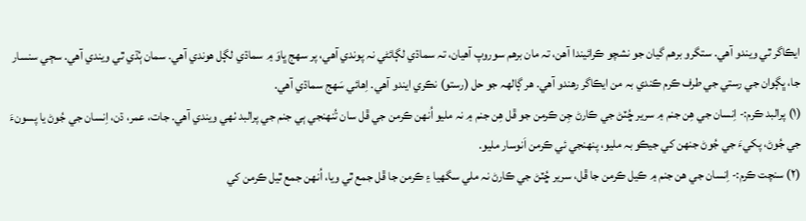ايڪاگر ٿي ويندو آهي. ستگرو برهم گيان جو نشچو ڪرائيندا آهن، تہ مان برهم سوروپ آهيان، تہ سماڌي لڳائڻي نہ پوندي آهي، پر سهج ڀاوَ ۾ سماڌي لڳل ھوندي آهي. سمان ٻُڌي ٿي ويندي آهي. سڄي سنسار جا، ڀڳوان جي رستي جي طرف ڪرم ڪندي بہ من ايڪاگر رهندو آھي. هر ڳالهہ جو حل (رستو) نڪري ايندو آھي. اِهائي سَهج سماڌي آهي.
(١) پرالبد ڪرم:- اِنسان جي هِن جنم ۾ سرير ڇُٽڻ جي ڪارڻ جِن ڪرمن جو ڦل هِن جنم ۾ نہ مليو اُنھن ڪرمن جي ڦل سان تُنهنجي ٻي جنم جي پرالبد ٺهي ويندي آهي. جات، عمر، ڌن، اِنسان جي جُوڻ يا پسونءَ جي جُوڻ، پکيءَ جي جُوڻ جنهن کي جيڪو بہ مليو، پنهنجي ئي ڪرمن اَنوسار مليو.
(٢) سنچت ڪرم:- اِنسان جي هن جنم ۾ ڪيل ڪرمن جا ڦل، سرير ڇُٽڻ جي ڪارڻ نہ ملي سگهيا ۽ ڪرمن جا ڦل جمع ٿي ویا، اُنھن جمع ٿيل ڪرمن کي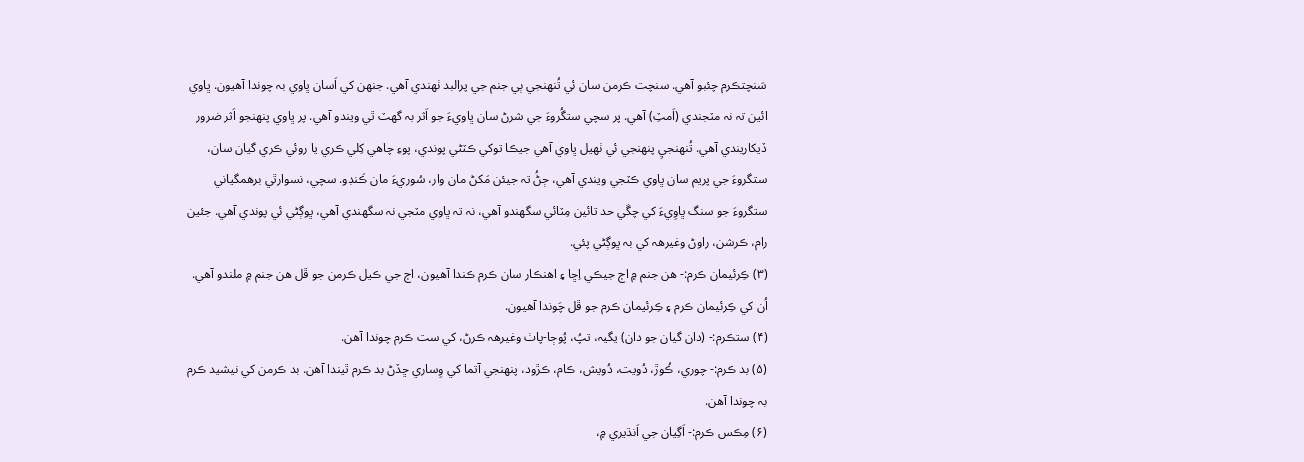سَنچتڪرم چئبو آهي. سنچت ڪرمن سان ئي تُنهنجي ٻي جنم جي پرالبد ٺهندي آهي. جنهن کي اَسان ڀاوي بہ چوندا آهيون. ڀاوي ائين تہ نہ مٽجندي (اَمٽِ) آهي. پر سچي ستگُروءَ جي شرڻ سان ڀاويءَ جو اَثر بہ گھٽ ٿي ويندو آهي. پر ڀاوي پنهنجو اَثر ضرور ڏيکاريندي آهي. تُنهنجيِ پنهنجي ئي ٺهيل ڀاوي آهي جيڪا توکي ڪٽڻي پوندي، پوءِ چاھي کِلي ڪري يا روئي ڪري گيان سان، ستگروءَ جي پريم سان ڀاوي ڪٽجي ويندي آهي، ڄڻُ تہ جيئن مَکڻ مان وار، سُوريءَ مان ڪَنڊو. سچي، نسوارٿي برهمگياني ستگروءَ جو سنگ ڀاوِيءَ کي چڱي حد تائين مِٽائي سگهندو آهي، نہ تہ ڀاوي مٽجي نہ سگهندي آهي، ڀوڳڻي ئي پوندي آهي. جئين رام، ڪرشن، راوڻ وغيرھہ کي بہ ڀوڳڻي پئي.
(۳) ڪِرئيمان ڪرم:- هن جنم ۾ اڄ جيڪي اِڇا ۽ اهنڪار سان ڪرم ڪندا آهيون، اڄ جي ڪيل ڪرمن جو ڦل ھن جنم ۾ ملندو آهي. اُن کي ڪِرئيمان ڪرم ۽ ڪِرئيمان ڪرم جو ڦل چَوندا آهيون.
(۴) ستڪرم:- (دان گيان جو دان) يگيہ، تپُ، پُوڄا-پاٺ وغیرهہ ڪرڻ، کي ست ڪرم چوندا آھن.
(۵) بد ڪرم:- چوري، ڪُوڙ، دُويت، دُويش، ڪام، ڪڙود، پنهنجي آتما کي وِساري ڇڏڻ بد ڪرم ٿيندا آهن. بد ڪرمن کي نيشيد ڪرم بہ چوندا آھن.
(۶) مِڪس ڪرم:- اَگِيان جي اَنڌيري ۾،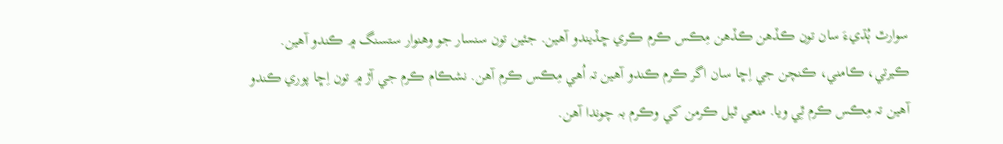سوارٿ ٻُڌيءَ سان تون ڪڏهن ڪڏهن مِڪس ڪرم ڪري ڇڏيندو آهين. جئين تون سنسار جو وهنوار ستسنگ ۾ ڪندو آهين. ڪيرتي، ڪامني، ڪنچن جي اِڇا سان اگر ڪرم ڪندو آهين تہ اُهي مِڪس ڪرم آهن. نشڪام ڪرم جي آڙ ۾ تون اِڇا پوري ڪندو آهين تہ مِڪس ڪرم ٿِي ويا. منعي ٿيل ڪرمن کي وڪرم بہ چوندا آھن.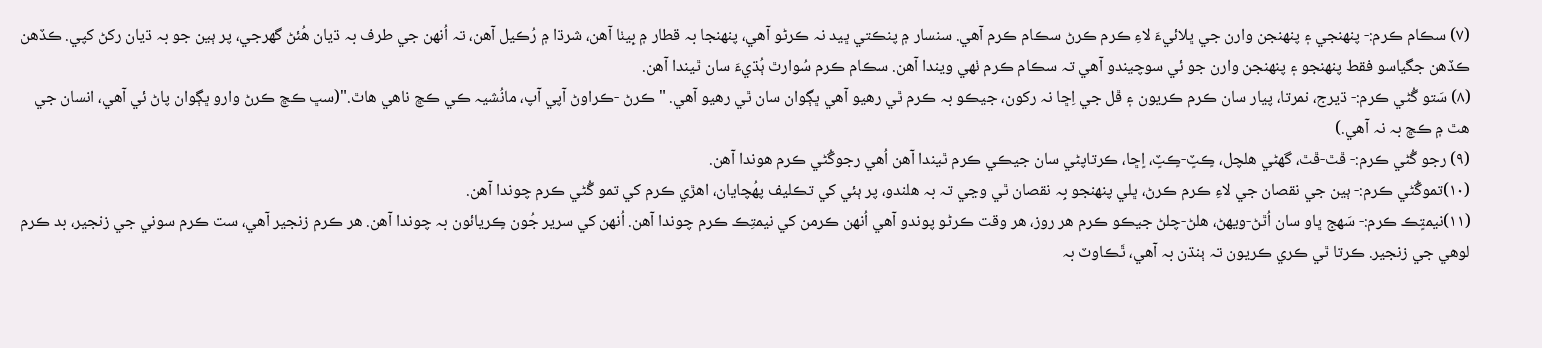(۷) سڪام ڪرم:- پنهنجي ۽ پنهنجن وارن جي ڀلائيءَ لاءِ ڪرم ڪرڻ سڪام ڪرم آهي. سنسار ۾ پنڪتي ڀيد نہ ڪرڻو آهي، پنهنجا بہ قطار ۾ بِيٺا آهن، شرڌا ۾ رُڪيل آهن، تہ اُنھن جي طرف بہ ڌيان ھُئڻ گھرجي، پر ٻين جو بہ ڌيان رکڻ کپي. ڪڏهن ڪڏهن جگياسو فقط پنهنجو ۽ پنهنجن وارن جو ئي سوچيندو آهي تہ سڪام ڪرم ٺهي ويندا آھن. سڪام ڪرم سُوارٿ ٻُڌيءَ سان ٿيندا آھن.
(۸) سَتو گُڻي ڪرم:- ڌيرج، نمرتا، پيار سان ڪرم ڪريون ۽ ڦل جي اِڇا نہ رکون، جيڪو بہ ڪرم ٿي رهيو آهي ڀڳوان سان ٿي رهيو آهي. "ڪرڻ -ڪراوڻ آپي آپ، مانُشيہ ڪي ڪڇ ناهي هاٿ."(سڀ ڪڇ ڪرڻ وارو ڀڳوان پاڻ ئي آھي، انسان جي ھٿ ۾ ڪڇ بہ نہ آھي.)
(۹) رجو گُڻي ڪرم:- ڦٿ-ڦٿ، گھڻي ھلچل، ڪٍٽٍ-ڪٍٽٍ، اٍڇا، ڪرتاپڻي سان جيڪي ڪرم ٿيندا آهن اُھي رجوگُڻي ڪرم ھوندا آهن.
(۱۰)تموگُڻي ڪرم:- ٻين جي نقصان جي لاءِ ڪرم ڪرڻ، ڀلي پنھنجو بِہ نقصان ٿي وڃي تہ بہ ھلندو، پر ٻئي کي تڪليف پھُچايان، اھڙي ڪرم کي تمو گُڻي ڪرم چوندا آھن.
(۱۱)نيمتٍڪ ڪرم:- سَھج ڀاو سان اُٿڻ-ويھڻ، ھلڻ-چلڻ جيڪو ڪرم ھر روز، ھر وقت ڪرڻو پوندو آهي اُنھن ڪرمن کي نيمتِڪ ڪرم چوندا آهن. اُنھن کي سرير جُون ڪٍريائون بہ چوندا آهن. ھر ڪرم زنجير آھي، ست ڪرم سوني جي زنجير، بد ڪرم لوھي جي زنجير. ڪرتا ٿي ڪري ڪريون تہ ٻنڌن بہ آھي، ٿَڪاوٽ بہ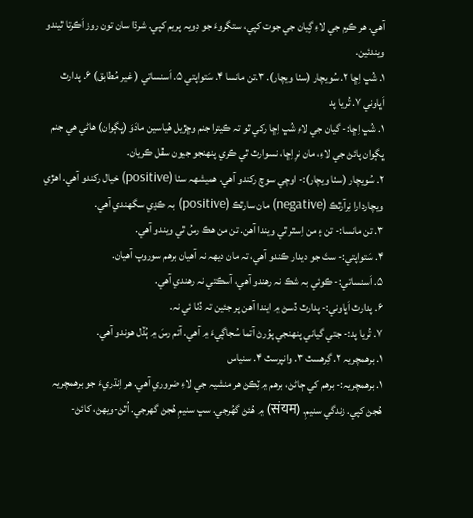آھي. ھر ڪرم جي لاءِ گٍيان جي جوت کپي، ستگروءَ جو دِويہ پريم کپي. شرڌا سان تون روز اَڪرتا ٿيندو ويندئين.
۱. شُڀ اِڇا ۲. سُويچار (سٺا ويچار). ۳.تن مانسا ۴. سَتواپتي ۵. اَسنساتي ( غير مُطابق) ۶. پدارٿ اَڀاوني ۷. تُريا پد
۱. شُڀ اِڇا:- گيان جي لاءِ شُڀ اِڇا رکي ٿو تہ ڪيترا جنم وڇڙيل ھُياسين مادَوَ (ڀڳوان) هاڻي هي جنم ڀڳوان پائڻ جي لاءِ، مان نرِاِڇا، نسوارٿ ٿي ڪري پنهنجو جيون سڦل ڪريان.
۲. سُويچار (سٺا ويچار):- اوچي سوچ رکندو آھي. هميشهہ سٺا (positive) خيال رکندو آھي. اهڙي ويچاردارا نِرآرٿڪ (negative) مان سارٿڪ (positive) بہ ڪڍي سگهندي آھي.
۳. تن مانسا:- تن ۽ من اِسٿر ٿي ويندا آھن. تن من هڪ رسُ ٿي ويندو آھي.
۴. سَتواپتي:- ستَ جو ديدار ڪندو آھي، تہ مان ديهہ نہ آهيان برهم سوروپ آهيان.
۵. اَسنساتي:- ڪوئي بہ شڪ نہ رهندو آهي، آسڪتي نہ رهندي آهي.
۶. پدارٿ اَڀاوني:- پدارٿ ڏسڻ ۾ ايندا آهن پر جئين تہ ڏٺا ئي نہ.
۷. تُريا پد:- جتي گياني پنهنجي پوُرڻ آتما سُجاڳيءَ ۾ آهي. آتم رسَ ۾ ٻُڏل ھوندو آهي.
۱. برھمچريہ ۲. گِرھسٿ ۳. وانپرسٿ ۴. سنياس
۱. برھمچريہ:- برهم کي ڄاڻڻ، برهم ۾ ٽِڪڻ هر منشيہ جي لاءِ ضروري آھي. هر اِنڌريءَ جو برهمچريہ ھُجڻ کپي. زندگي سنيمِ. (संयम) ۾ هُئڻ گھُرجي. سڀ سنيمِ ھُجڻ گھرجي. اُٿڻ-ويهڻ، کائڻ-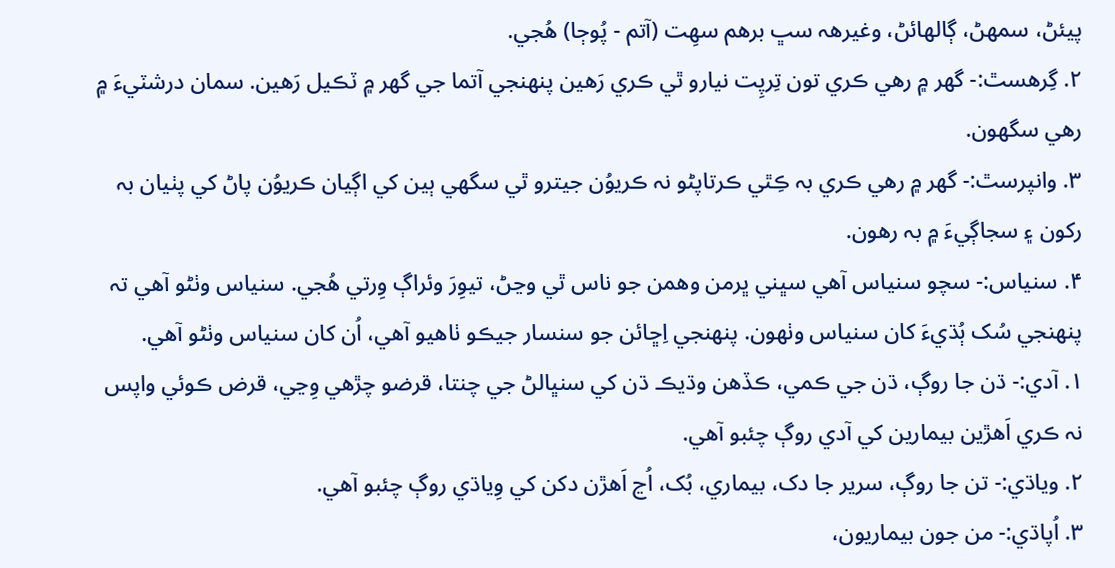پيئڻ، سمهڻ، ڳالهائڻ، وغيرهہ سڀ برهم سهِت (آتم - پُوڄا) هُجي.
۲. گِرھسٿ:- گھر ۾ رهي ڪري تون تِرپِت نيارو ٿي ڪري رَهين پنهنجي آتما جي گهر ۾ ٽڪيل رَهين. سمان درشٽيءَ ۾ رهي سگھون.
۳. وانپرسٿ:- گهر ۾ رهي ڪري بہ ڪِٿي ڪرتاپڻو نہ ڪريوُن جيترو ٿي سگهي ٻين کي اڳيان ڪريوُن پاڻ کي پٺيان بہ رکون ۽ سجاڳيءَ ۾ بہ رھون.
۴. سنياس:- سچو سنياس آهي سڀني ڀرمن وهمن جو ناس ٿي وڃڻ، تيوِرَ وئراڳ وِرتي ھُجي. سنياس وٺڻو آهي تہ پنهنجي سُک ٻُڌيءَ کان سنياس وٺهون. پنهنجي اِڇائن جو سنسار جيڪو ٺاهيو آهي، اُن کان سنياس وٺڻو آهي.
۱. آدي:- ڌن جا روڳ، ڌن جي ڪمي، ڪڏهن وڌيڪ ڌن کي سنڀالڻ جي چنتا، قرضو چڙهي وِڃي، قرض ڪوئي واپس نہ ڪري اَهڙين بيمارين کي آدي روڳ چئبو آھي.
۲. وياڌي:- تن جا روڳ، سرير جا دک، بيماري، بُک، اُڃ اَهڙن دکن کي وِياڌي روڳ چئبو آھي.
۳. اُپاڌي:- من جون بيماريون،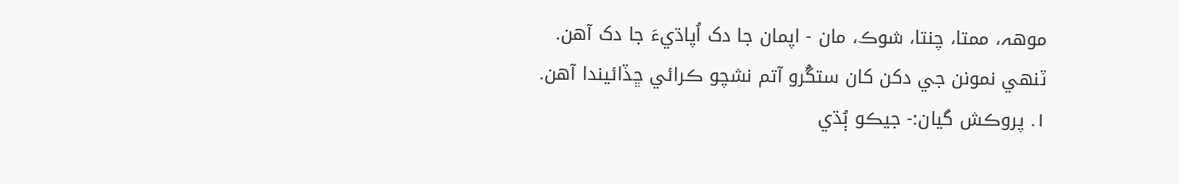موهہ، ممتا، چنتا، شوڪ، مان - اپمان جا دک اُپاڌيءَ جا دک آهن.
ٽنهي نمونن جي دکن کان ستگُرو آتم نشچو ڪرائي ڇڏائيندا آهن.
۱. پروڪش گيان:- جيڪو ٻُڌي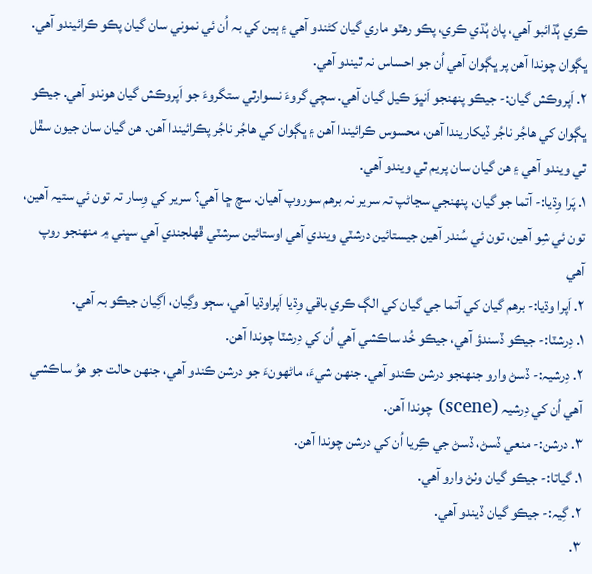ڪري ٻُڌائبو آهي، پاڻ ٻُڌي ڪري، پڪو رھٽو ماري گيان کڻندو آهي ۽ ٻين کي بہ اُن ئي نموني سان گيان پڪو ڪرائيندو آهي. ڀڳوان چوندا آهن پر ڀڳوان آھي اُن جو احساس نہ ٿيندو آھي.
۲. اَپروڪش گيان:- جيڪو پنھنجو اَنڀوَ ڪيل گيان آھي. سچي گروءَ نسوارٿي ستگروءَ جو اَپروڪش گيان ھوندو آهي. جيڪو ڀڳوان کي ھاجُر ناجُر ڏيکاريندا آھن، محسوس ڪرائيندا آهن ۽ ڀڳوان کي هاجُر ناجُر پڪرائيندا آھن. ھن گيان سان جيون سڦل ٿي ويندو آهي ۽ ھن گيان سان پريم ٿي ويندو آهي.
١. پَرا وِڌيا:- آتما جو گيان، پنھنجي سڃاڻپ تہ سرير نہ برھم سوروپ آهيان. سچ ڇا آهي؟ سرير کي وِسار تہ تون ئي ستيہ آھين، تون ئي شِو آھين، تون ئي سُندر آھين جيستائين درشٽي ويندي آهي اوستائين سرشٽي ڦهلجندي آھي سڀني ۾ منهنجو روپ آهي
۲. اَپرا وڌيا:- برھم گيان کي آتما جي گيان کي الڳ ڪري باقي وِڌيا اَپراوڌيا آھي، سڄو وگِيان، اَگِيان جيڪو بہ آھي.
۱. دِرشٽا:- جيڪو ڏسندؤ آھي، جيڪو خُد ساڪشي آهي اُن کي دِرشٽا چوندا آھن.
۲. دِرشيہ:- ڏسڻ وارو جنھنجو درشن ڪندو آھي. جنهن شيءَ، ماڻهونءَ جو درشن ڪندو آھي، جنھن حالت جو ھوُ ساڪشي آھي اُن کي دِرشيہ (scene) چوندا آهن.
۳. درشن:- منعي ڏسڻ، ڏسڻ جي ڪِريا اُن کي درشن چوندا آھن.
۱. گياتا:- جيڪو گيان وٺڻ وارو آھي.
۲. گِيہ:- جيڪو گيان ڏيندو آهي.
۳.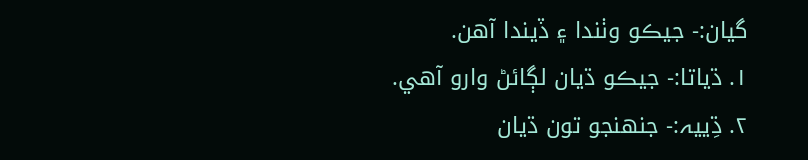گيان:- جيڪو وٺندا ۽ ڏيندا آهن.
۱. ڌياتا:- جيڪو ڌيان لڳائڻ وارو آهي.
۲. ڌِييہ:- جنھنجو تون ڌيان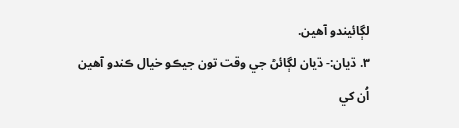لڳائيندو آهين.
۳. ڌيان:- ڌيان لڳائڻ جي وقت تون جيڪو خيال ڪندو آھين اُن کي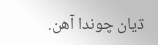ڌيان چوندا آهن.